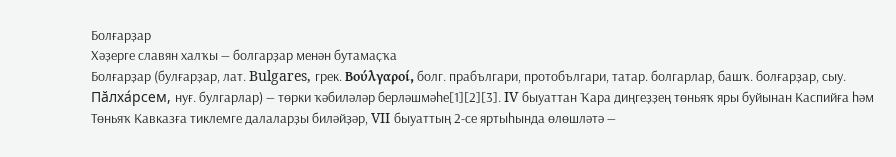Болғарҙар
Хәҙерге славян халҡы — болгарҙар менән бутамаҫҡа
Болғарҙар (булғарҙар, лат. Bulgares, грек. Βoύλγαρoί, болг. прабългари, протобългари, татар. болгарлар, башҡ. болғарҙар, cыу. Пӑлха́рсем, нуғ. булгарлар) — төрки ҡәбиләләр берләшмәһе[1][2][3]. IV быуаттан Ҡара диңгеҙҙең төньяҡ яры буйынан Каспийға һәм Төньяҡ Кавказға тиклемге далаларҙы биләйҙәр, VII быуаттың 2-се яртыһында өлөшләтә —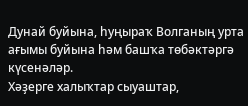Дунай буйына, һуңыраҡ Волганың урта ағымы буйына һәм башҡа төбәктәргә күсенәләр.
Хәҙерге халыҡтар сыуаштар,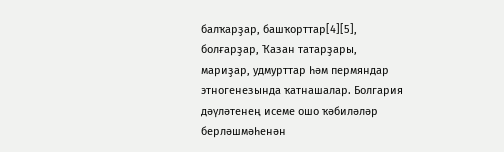балҡарҙар, башҡорттар[4][5], болғарҙар, Ҡазан татарҙары, мариҙар, удмурттар һәм пермяндар этногенезында ҡатнашалар. Болгария дәүләтенең исеме ошо ҡәбиләләр берләшмәһенән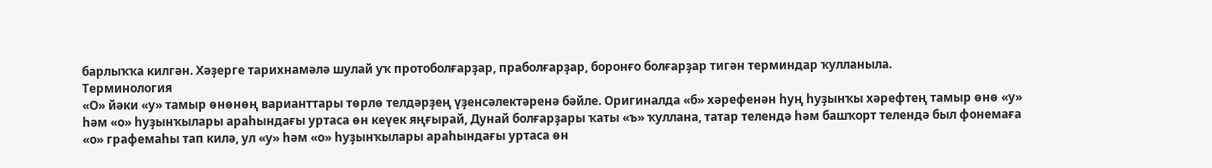барлыҡҡа килгән. Хәҙерге тарихнамәлә шулай уҡ протоболғарҙар, праболғарҙар, боронғо болғарҙар тигән терминдар ҡулланыла.
Терминология
«О» йәки «у» тамыр өнөнөң варианттары төрлө телдәрҙең үҙенсәлектәренә бәйле. Оригиналда «б» хәрефенән һуң һуҙынҡы хәрефтең тамыр өнө «у» һәм «о» һуҙынҡылары араһындағы уртаса өн кеүек яңғырай, Дунай болғарҙары ҡаты «ъ» ҡуллана, татар телендә һәм башҡорт телендә был фонемаға «о» графемаһы тап килә, ул «у» һәм «о» һуҙынҡылары араһындағы уртаса өн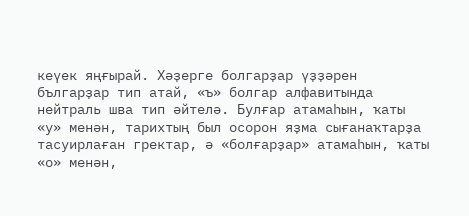кеүек яңғырай. Хәҙерге болгарҙар үҙҙәрен българҙар тип атай, «ъ» болгар алфавитында нейтраль шва тип әйтелә. Булғар атамаһын, ҡаты «у» менән, тарихтың был осорон яҙма сығанаҡтарҙа тасуирлаған гректар, ә «болғарҙар» атамаһын, ҡаты «о» менән,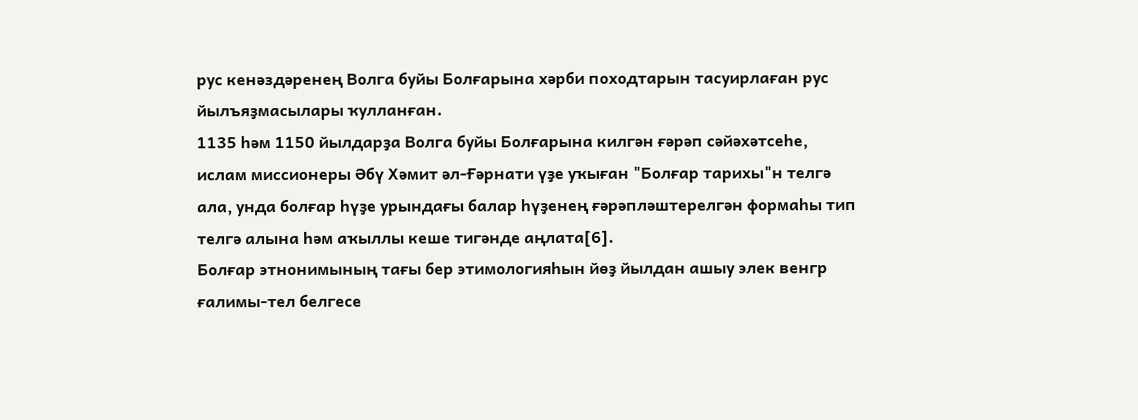рус кенәздәренең Волга буйы Болғарына хәрби походтарын тасуирлаған рус йылъяҙмасылары ҡулланған.
1135 һәм 1150 йылдарҙа Волга буйы Болғарына килгән ғәрәп сәйәхәтсеһе, ислам миссионеры Әбү Хәмит әл-Ғәрнати үҙе уҡыған "Болғар тарихы"н телгә ала, унда болғар һүҙе урындағы балар һүҙенең ғәрәпләштерелгән формаһы тип телгә алына һәм аҡыллы кеше тигәнде аңлата[6].
Болғар этнонимының тағы бер этимологияһын йөҙ йылдан ашыу элек венгр ғалимы-тел белгесе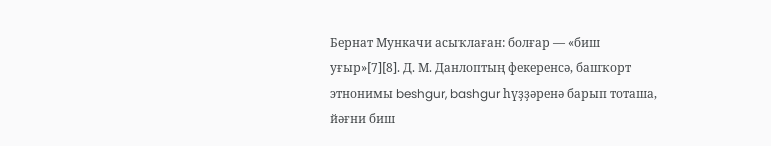Бернат Мункачи асыҡлаған: болғар — «биш уғыр»[7][8]. Д. М. Данлоптың фекеренсә, башҡорт этнонимы beshgur, bashgur һүҙҙәренә барып тоташа, йәғни биш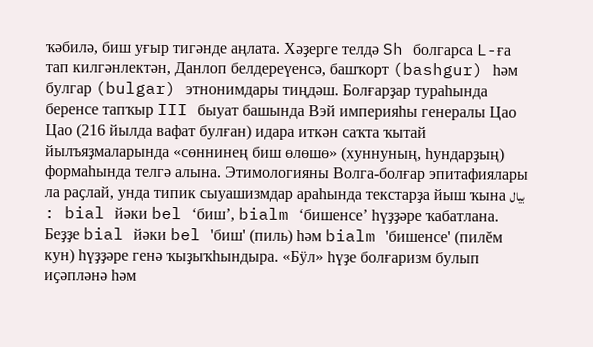ҡәбилә, биш уғыр тигәнде аңлата. Хәҙерге телдә Sh болгарса L-ға тап килгәнлектән, Данлоп белдереүенсә, башҡорт (bashgur) һәм булгар (bulgar) этнонимдары тиңдәш. Болғарҙар тураһында беренсе тапҡыр III быуат башында Вэй империяһы генералы Цао Цао (216 йылда вафат булған) идара иткән саҡта ҡытай йылъяҙмаларында «сөннинең биш өлөшө» (хуннуның, һундарҙың) формаһында телгә алына. Этимологияны Волга-болғар эпитафиялары ла раҫлай, унда типик сыуашизмдар араһында текстарҙа йыш ҡына بيال : bial йәки bel ‘биш’, bialm ‘бишенсе’ һүҙҙәре ҡабатлана. Беҙҙе bial йәки bel 'биш' (пиль) һәм bialm 'бишенсе' (пилĕм кун) һүҙҙәре генә ҡыҙыҡһындыра. «Бÿл» һүҙе болғаризм булып иҫәпләнә һәм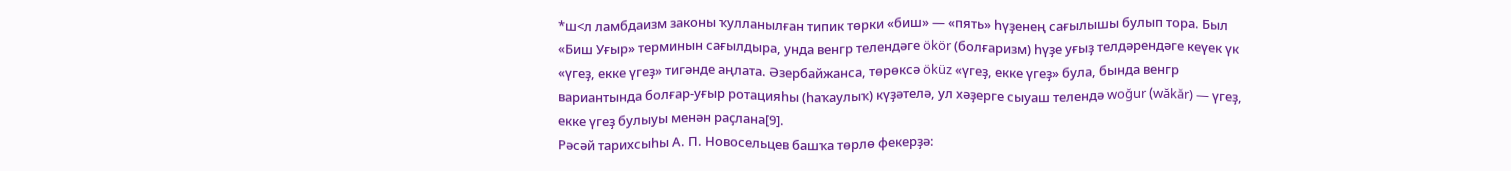*ш<л ламбдаизм законы ҡулланылған типик төрки «биш» — «пять» һүҙенең сағылышы булып тора. Был «Биш Уғыр» терминын сағылдыра, унда венгр телендәге ökör (болғаризм) һүҙе уғыҙ телдәрендәге кеүек үк «үгеҙ, екке үгеҙ» тигәнде аңлата. Әзербайжанса, төрөксә öküz «үгеҙ, екке үгеҙ» була, бында венгр вариантында болғар-уғыр ротацияһы (һаҡаулыҡ) күҙәтелә, ул хәҙерге сыуаш телендә woğur (wăkăr) — үгеҙ, екке үгеҙ булыуы менән раҫлана[9].
Рәсәй тарихсыһы А. П. Новосельцев башҡа төрлө фекерҙә: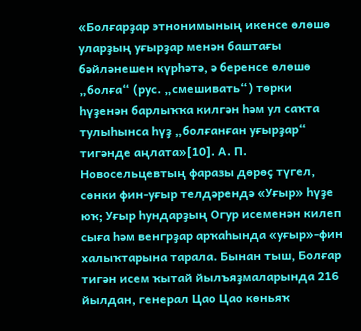«Болғарҙар этнонимының икенсе өлөшө уларҙың уғырҙар менән баштағы бәйләнешен күрһәтә, ә беренсе өлөшө „болға“ (рус. „смешивать“) төрки һүҙенән барлыҡҡа килгән һәм ул саҡта тулыһынса һүҙ „болғанған уғырҙар“ тигәнде аңлата»[10]. А. П. Новосельцевтың фаразы дөрөҫ түгел, сөнки фин-уғыр телдәрендә «Уғыр» һүҙе юҡ; Уғыр һундарҙың Огур исеменән килеп сыға һәм венгрҙар арҡаһында «уғыр»-фин халыҡтарына тарала. Бынан тыш, Болғар тигән исем ҡытай йылъяҙмаларында 216 йылдан, генерал Цао Цао көньяҡ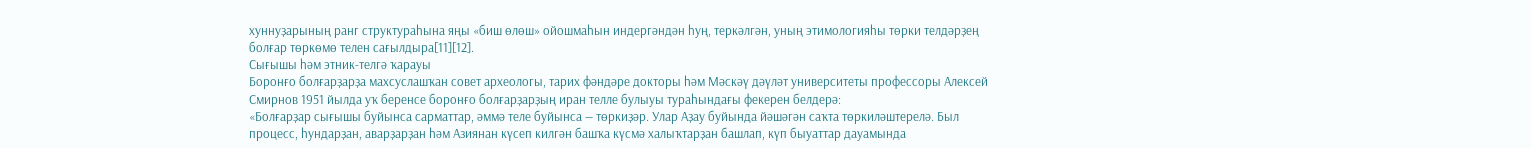хуннуҙарының ранг структураһына яңы «биш өлөш» ойошмаһын индергәндән һуң, теркәлгән, уның этимологияһы төрки телдәрҙең болғар төркөмө телен сағылдыра[11][12].
Сығышы һәм этник-телгә ҡарауы
Боронғо болғарҙарҙа махсуслашҡан совет археологы, тарих фәндәре докторы һәм Мәскәү дәүләт университеты профессоры Алексей Смирнов 1951 йылда уҡ беренсе боронғо болғарҙарҙың иран телле булыуы тураһындағы фекерен белдерә:
«Болғарҙар сығышы буйынса сарматтар, әммә теле буйынса — төркиҙәр. Улар Аҙау буйында йәшәгән саҡта төркиләштерелә. Был процесс, һундарҙан, аварҙарҙан һәм Азиянан күсеп килгән башҡа күсмә халыҡтарҙан башлап, күп быуаттар дауамында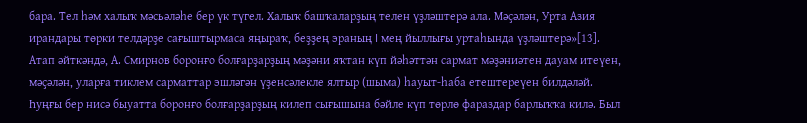бара. Тел һәм халыҡ мәсьәләһе бер үк түгел. Халыҡ башҡаларҙың телен үҙләштерә ала. Мәҫәлән, Урта Азия ирандары төрки телдәрҙе сағыштырмаса яңыраҡ, беҙҙең эраның I мең йыллығы уртаһында үҙләштерә»[13].
Атап әйткәндә, А. Смирнов боронғо болғарҙарҙың мәҙәни яҡтан күп йәһәттән сармат мәҙәниәтен дауам итеүен, мәҫәлән, уларға тиклем сарматтар эшләгән үҙенсәлекле ялтыр (шыма) һауыт-һаба етештереүен билдәләй.
Һуңғы бер нисә быуатта боронғо болғарҙарҙың килеп сығышына бәйле күп төрлө фараздар барлыҡҡа килә. Был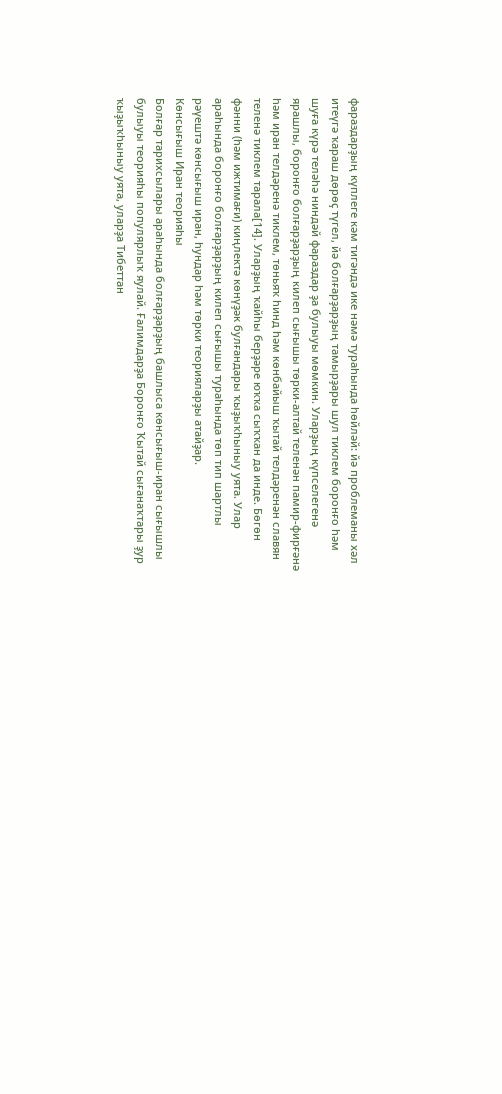фараздарҙың күплеге кәм тигәндә ике нәмә тураһында һөйләй: йә проблеманы хәл итеүгә ҡараш дөрөҫ түгел, йә болғарҙарҙың тамырҙары шул тиклем боронғо һәм шуға күрә теләһә ниндәй фараздар ҙа булыуы мөмкин. Уларҙың күпселегенә ярашлы, боронғо болғарҙарҙың килеп сығышы төрки-алтай теленән памир-фирғәнә һәм иран телдәренә тиклем, төньяҡ һинд һәм көнбайыш ҡытай телдәренән славян теленә тиклем тарала[14]. Уларҙың ҡайһы берҙәре юҡҡа сыҡҡан да инде. Бөгөн фәнни (һәм ижтимағи) киңлектә көнүҙәк булғандары ҡыҙыҡһыныу уята. Улар араһында боронғо болғарҙарҙың килеп сығышы тураһында төп тип шартлы рәүештә көнсығыш иран, һундар һәм төрки теорияларҙы атайҙар.
Көнсығыш Иран теорияһы
Болғар тарихсылары араһында болғарҙарҙың башлыса көнсығыш-иран сығышлы булыуы теорияһы популярлыҡ яулай. Ғалимдарҙа Боронғо Ҡытай сығанаҡтары ҙур ҡыҙыҡһыныу уята, уларҙа Тибеттан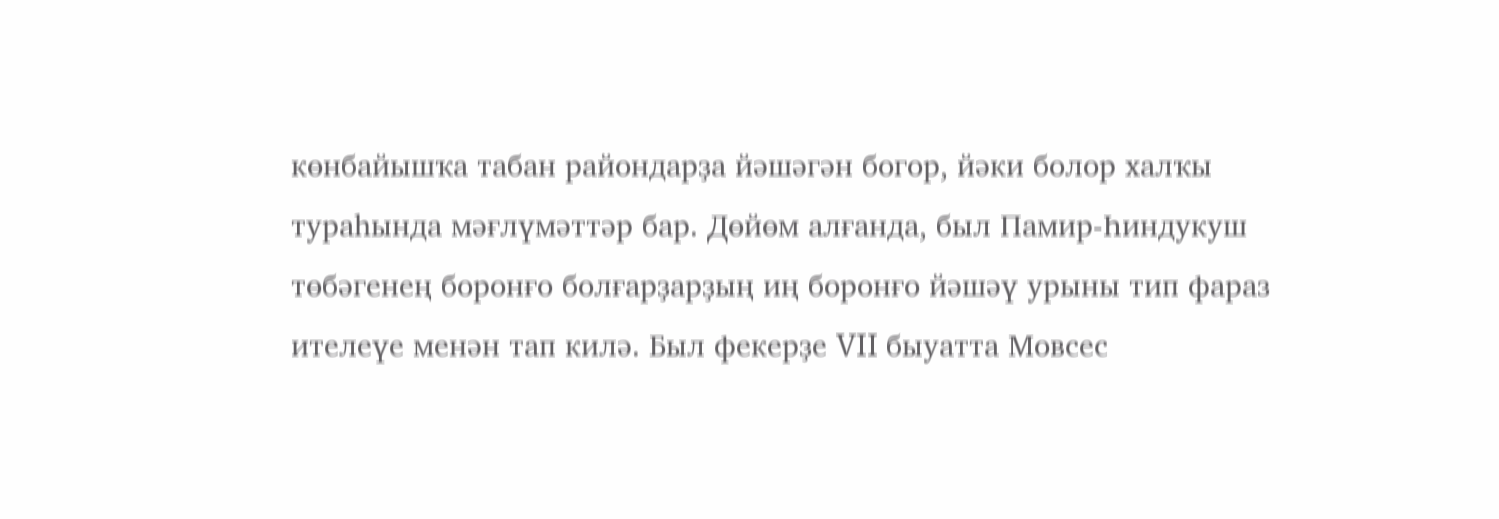көнбайышҡа табан райондарҙа йәшәгән богор, йәки болор халҡы тураһында мәғлүмәттәр бар. Дөйөм алғанда, был Памир-Һиндукуш төбәгенең боронғо болғарҙарҙың иң боронғо йәшәү урыны тип фараз ителеүе менән тап килә. Был фекерҙе VII быуатта Мовсес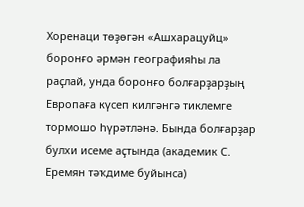Хоренаци төҙөгән «Ашхарацуйц» боронғо әрмән географияһы ла раҫлай, унда боронғо болғарҙарҙың Европаға күсеп килгәнгә тиклемге тормошо һүрәтләнә. Бында болғарҙар булхи исеме аҫтында (академик С. Еремян тәҡдиме буйынса)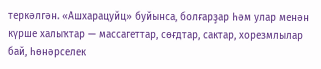теркәлгән. «Ашхарацуйц» буйынса, болғарҙар һәм улар менән күрше халыҡтар — массагеттар, сөғдтар, сактар, хорезмлылар бай, һөнәрселек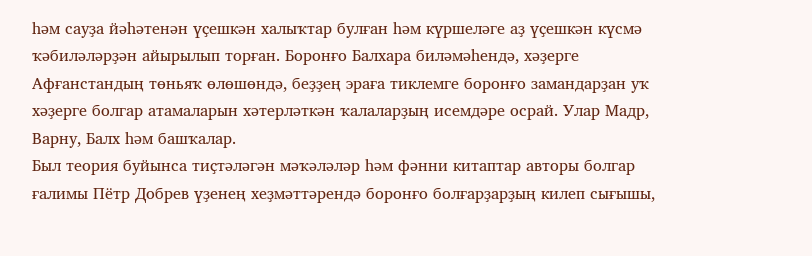һәм сауҙа йәһәтенән үҫешкән халыҡтар булған һәм күршеләге аҙ үҫешкән күсмә ҡәбиләләрҙән айырылып торған. Боронғо Балхара биләмәһендә, хәҙерге Афғанстандың төньяҡ өлөшөндә, беҙҙең эраға тиклемге боронғо замандарҙан уҡ хәҙерге болгар атамаларын хәтерләткән ҡалаларҙың исемдәре осрай. Улар Мадр, Варну, Балх һәм башҡалар.
Был теория буйынса тиҫтәләгән мәҡәләләр һәм фәнни китаптар авторы болгар ғалимы Пётр Добрев үҙенең хеҙмәттәрендә боронғо болғарҙарҙың килеп сығышы,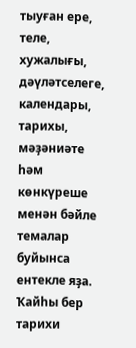тыуған ере, теле, хужалығы, дәүләтселеге, календары, тарихы, мәҙәниәте һәм көнкүреше менән бәйле темалар буйынса ентекле яҙа. Ҡайһы бер тарихи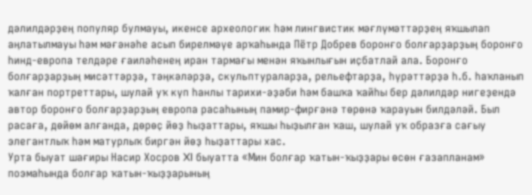дәлилдәрҙең популяр булмауы, икенсе археологик һәм лингвистик мәғлүмәттәрҙең яҡшылап аңлатылмауы һәм мәғәнәһе асып бирелмәүе арҡаһында Пётр Добрев боронғо болғарҙарҙың боронғо һинд-европа телдәре ғаиләһенең иран тармағы менән яҡынлығын иҫбатлай ала. Боронғо болғарҙарҙың мисәттәрҙә, тәңкәләрҙә, скульптураларҙа, рельефтарҙа, һүрәттәрҙә һ.б. һаҡланып ҡалған портреттары, шулай уҡ күп һанлы тарихи-әҙәби һәм башҡа ҡайһы бер дәлилдәр нигеҙендә автор боронғо болғарҙарҙың европа расаһының памир-фирғәнә төрөнә ҡарауын билдәләй. Был расаға, дөйөм алғанда, дөрөҫ йөҙ һыҙаттары, яҡшы һыҙылған ҡаш, шулай уҡ образға сағыу элегантлыҡ һәм матурлыҡ биргән йөҙ һыҙаттары хас.
Урта быуат шағиры Насир Хосров XI быуатта «Мин болғар ҡатын-ҡыҙҙары өсөн ғазапланам» поэмаһында болғар ҡатын-ҡыҙҙарының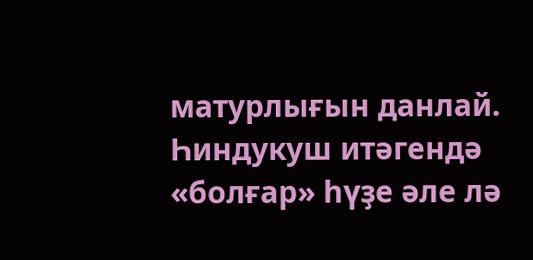матурлығын данлай. Һиндукуш итәгендә «болғар» һүҙе әле лә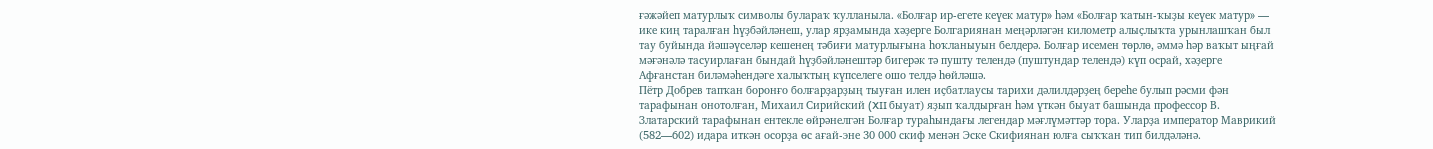ғәжәйеп матурлыҡ символы булараҡ ҡулланыла. «Болғар ир-егете кеүек матур» һәм «Болғар ҡатын-ҡыҙы кеүек матур» — ике киң таралған һүҙбәйләнеш, улар ярҙамында хәҙерге Болгариянан меңәрләгән километр алыҫлыҡта урынлашҡан был тау буйында йәшәүселәр кешенең тәбиғи матурлығына һоҡланыуын белдерә. Болғар исемен төрлө, әммә һәр ваҡыт ыңғай мәғәнәлә тасуирлаған бындай һүҙбәйләнештәр бигерәк тә пушту телендә (пуштундар телендә) күп осрай, хәҙерге Афғанстан биләмәһендәге халыҡтың күпселеге ошо телдә һөйләшә.
Пётр Добрев тапҡан боронғо болғарҙарҙың тыуған илен иҫбатлаусы тарихи дәлилдәрҙең береһе булып рәсми фән тарафынан онотолған, Михаил Сирийский (XII быуат) яҙып ҡалдырған һәм үткән быуат башында профессор В. Златарский тарафынан ентекле өйрәнелгән Болғар тураһындағы легендар мәғлүмәттәр тора. Уларҙа император Маврикий (582—602) идара иткән осорҙа өс ағай-эне 30 000 скиф менән Эске Скифиянан юлға сыҡҡан тип билдәләнә.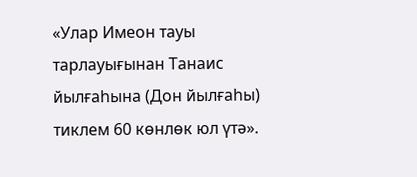«Улар Имеон тауы тарлауығынан Танаис йылғаһына (Дон йылғаһы) тиклем 60 көнлөк юл үтә».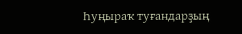Һуңыраҡ туғандарҙың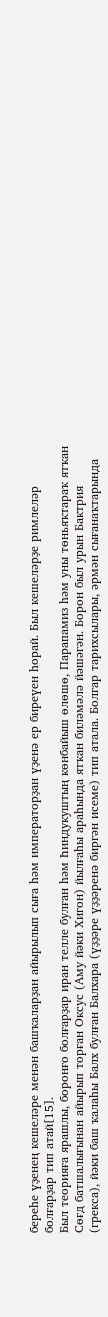береһе үҙенең кешеләре менән башҡаларҙан айырылып сыға һәм императорҙан үҙенә ер биреүен һорай. Был кешеләрҙе римлеләр болғарҙар тип атай[15].
Был теорияға ярашлы, боронғо болғарҙар иран телле булған һәм Һиндукуштың көнбайыш өлөшө, Парапамиз һәм уны төньяҡтараҡ ятҡан Сөғд батшалығынан айырып торған Оксус (Аму йәки Хигон) йылғаһы араһында ятҡан биләмәлә йәшәгән. Борон был урын Бактрия (грекса), йәки баш ҡалаһы Балх булған Балхара (үҙҙәре үҙҙәренә биргән исеме) тип атала. Болгар тарихсылары, әрмән сығанаҡтарында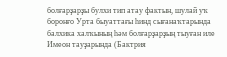болғарҙарҙы булхи тип атау фактын, шулай уҡ боронғо Урта быуаттағы һинд сығанаҡтарында балхика халҡының һәм болғарҙарҙың тыуған иле Имеон тауҙарында (Бактрия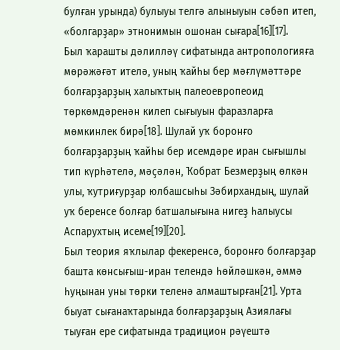булған урында) булыуы телгә алыныуын сәбәп итеп, «болгарҙар» этнонимын ошонан сығара[16][17].
Был ҡарашты дәлилләү сифатында антропологияға мөрәжәғәт ителә, уның ҡайһы бер мәғлүмәттәре болғарҙарҙың халыҡтың палеоевропеоид төркөмдәренән килеп сығыуын фаразларға мөмкинлек бирә[18]. Шулай уҡ боронғо болғарҙарҙың ҡайһы бер исемдәре иран сығышлы тип күрһәтелә, мәҫәлән, Ҡобрат Безмерҙың өлкән улы, ҡутриғурҙар юлбашсыһы Зәбирхандың, шулай уҡ беренсе болғар батшалығына нигеҙ һалыусы Аспарухтың исеме[19][20].
Был теория яҡлылар фекеренсә, боронғо болғарҙар башта көнсығыш-иран телендә һөйләшкән, әммә һуңынан уны төрки теленә алмаштырған[21]. Урта быуат сығанаҡтарында болғарҙарҙың Азиялағы тыуған ере сифатында традицион рәүештә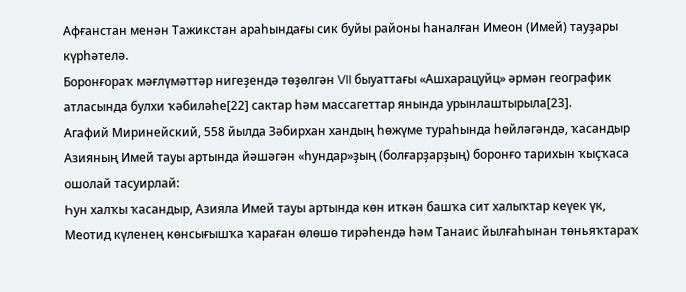Афғанстан менән Тажикстан араһындағы сик буйы районы һаналған Имеон (Имей) тауҙары күрһәтелә.
Боронғораҡ мәғлүмәттәр нигеҙендә төҙөлгән VII быуаттағы «Ашхарацуйц» әрмән географик атласында булхи ҡәбиләһе[22] сактар һәм массагеттар янында урынлаштырыла[23].
Агафий Миринейский, 558 йылда Зәбирхан хандың һөжүме тураһында һөйләгәндә, ҡасандыр Азияның Имей тауы артында йәшәгән «һундар»ҙың (болғарҙарҙың) боронғо тарихын ҡыҫҡаса ошолай тасуирлай:
Һун халҡы ҡасандыр, Азияла Имей тауы артында көн иткән башҡа сит халыҡтар кеүек үк, Меотид күленең көнсығышҡа ҡараған өлөшө тирәһендә һәм Танаис йылғаһынан төньяҡтараҡ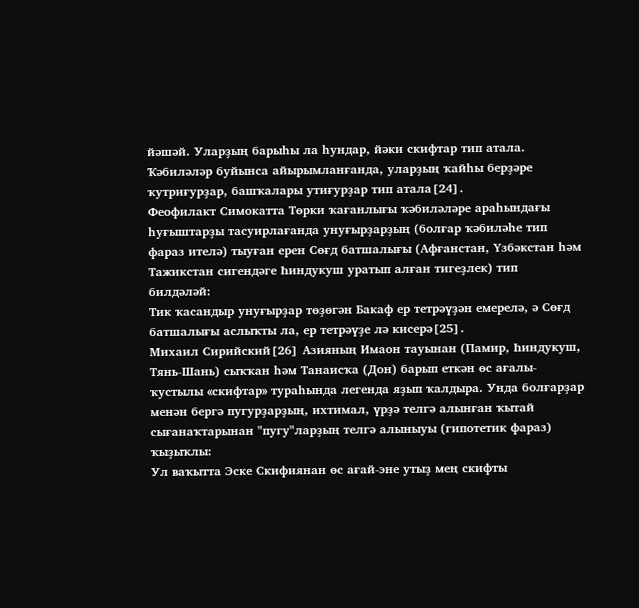йәшәй. Уларҙың барыһы ла һундар, йәки скифтар тип атала. Ҡәбиләләр буйынса айырымланғанда, уларҙың ҡайһы берҙәре ҡутриғурҙар, башҡалары утиғурҙар тип атала[24].
Феофилакт Симокатта Төрки ҡағанлығы ҡәбиләләре араһындағы һуғыштарҙы тасуирлағанда унуғырҙарҙың (болғар ҡәбиләһе тип фараз ителә) тыуған ерен Сөғд батшалығы (Афғанстан, Үзбәкстан һәм Тажикстан сигендәге Һиндукуш уратып алған тигеҙлек) тип билдәләй:
Тик ҡасандыр унуғырҙар төҙөгән Бакаф ер тетрәүҙән емерелә, ә Сөғд батшалығы аслыҡты ла, ер тетрәүҙе лә кисерә[25].
Михаил Сирийский[26] Азияның Имаон тауынан (Памир, Һиндукуш, Тянь-Шань) сыҡҡан һәм Танаисҡа (Дон) барып еткән өс ағалы-ҡустылы «скифтар» тураһында легенда яҙып ҡалдыра. Унда болғарҙар менән бергә пугурҙарҙың, ихтимал, үрҙә телгә алынған ҡытай сығанаҡтарынан "пугу"ларҙың телгә алыныуы (гипотетик фараз) ҡыҙыҡлы:
Ул ваҡытта Эске Скифиянан өс ағай-эне утыҙ мең скифты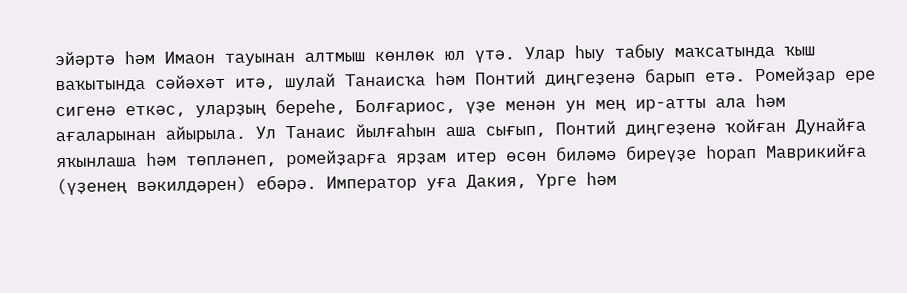эйәртә һәм Имаон тауынан алтмыш көнлөк юл үтә. Улар һыу табыу маҡсатында ҡыш ваҡытында сәйәхәт итә, шулай Танаисҡа һәм Понтий диңгеҙенә барып етә. Ромейҙар ере сигенә еткәс, уларҙың береһе, Болғариос, үҙе менән ун мең ир-атты ала һәм ағаларынан айырыла. Ул Танаис йылғаһын аша сығып, Понтий диңгеҙенә ҡойған Дунайға яҡынлаша һәм төпләнеп, ромейҙарға ярҙам итер өсөн биләмә биреүҙе һорап Маврикийға (үҙенең вәкилдәрен) ебәрә. Император уға Дакия, Үрге һәм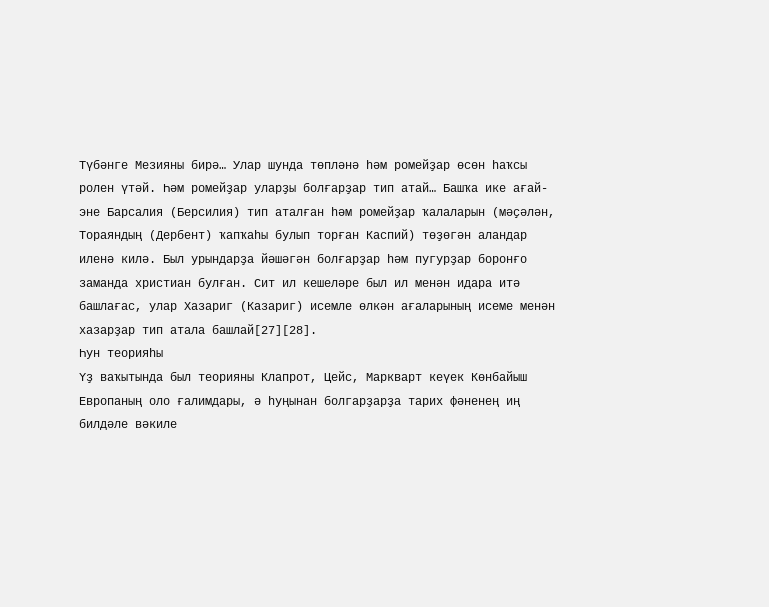Түбәнге Мезияны бирә… Улар шунда төпләнә һәм ромейҙар өсөн һаҡсы ролен үтәй. Һәм ромейҙар уларҙы болғарҙар тип атай… Башҡа ике ағай-эне Барсалия (Берсилия) тип аталған һәм ромейҙар ҡалаларын (мәҫәлән, Тораяндың (Дербент) ҡапҡаһы булып торған Каспий) төҙөгән аландар иленә килә. Был урындарҙа йәшәгән болғарҙар һәм пугурҙар боронғо заманда христиан булған. Сит ил кешеләре был ил менән идара итә башлағас, улар Хазариг (Казариг) исемле өлкән ағаларының исеме менән хазарҙар тип атала башлай[27][28].
Һун теорияһы
Үҙ ваҡытында был теорияны Клапрот, Цейс, Маркварт кеүек Көнбайыш Европаның оло ғалимдары, ә һуңынан болгарҙарҙа тарих фәненең иң билдәле вәкиле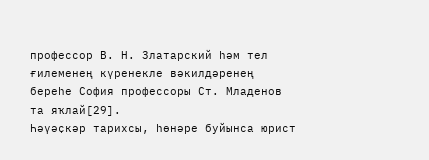профессор В. Н. Златарский һәм тел ғилеменең күренекле вәкилдәренең береһе София профессоры Ст. Младенов та яҡлай[29].
Һәүәҫкәр тарихсы, һөнәре буйынса юрист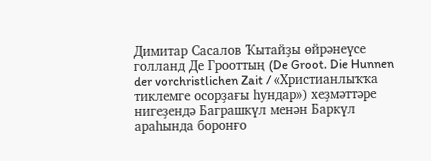Димитар Сасалов Ҡытайҙы өйрәнеүсе голланд Де Грооттың (De Groot. Die Hunnen der vorchristlichen Zait / «Христианлыҡҡа тиклемге осорҙағы һундар») хеҙмәттәре нигеҙендә Баграшкүл менән Баркүл араһында боронғо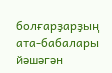болғарҙарҙың ата-бабалары йәшәгән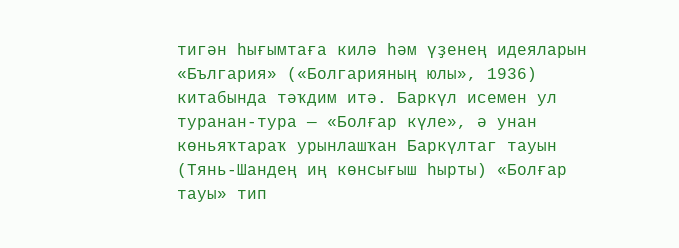тигән һығымтаға килә һәм үҙенең идеяларын «България» («Болгарияның юлы», 1936) китабында тәҡдим итә. Баркүл исемен ул туранан-тура — «Болғар күле», ә унан көньяҡтараҡ урынлашҡан Баркүлтаг тауын (Тянь-Шандең иң көнсығыш һырты) «Болғар тауы» тип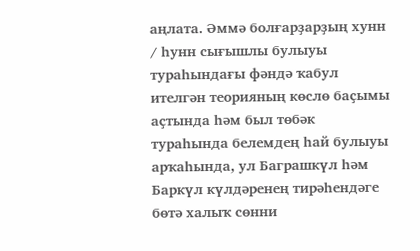аңлата. Әммә болғарҙарҙың хунн / һунн сығышлы булыуы тураһындағы фәндә ҡабул ителгән теорияның көслө баҫымы аҫтында һәм был төбәк тураһында белемдең һай булыуы арҡаһында, ул Баграшкүл һәм Баркүл күлдәренең тирәһендәге бөтә халыҡ сөнни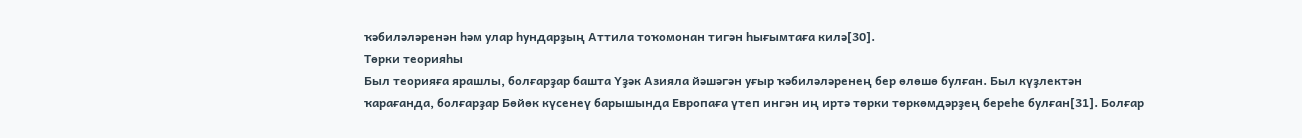ҡәбиләләренән һәм улар һундарҙың Аттила тоҡомонан тигән һығымтаға килә[30].
Төрки теорияһы
Был теорияға ярашлы, болғарҙар башта Үҙәк Азияла йәшәгән уғыр ҡәбиләләренең бер өлөшө булған. Был күҙлектән ҡарағанда, болғарҙар Бөйөк күсенеү барышында Европаға үтеп ингән иң иртә төрки төркөмдәрҙең береһе булған[31]. Болғар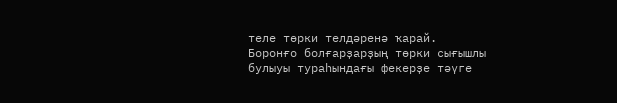теле төрки телдәренә ҡарай.
Боронғо болғарҙарҙың төрки сығышлы булыуы тураһындағы фекерҙе тәүге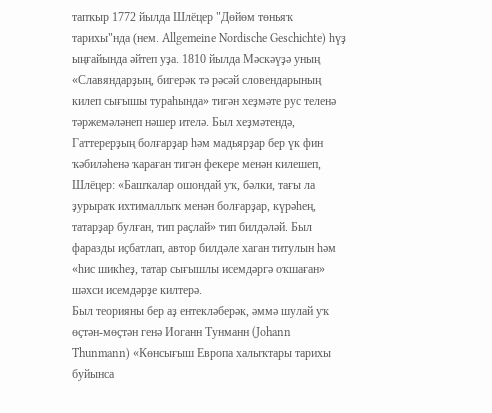тапҡыр 1772 йылда Шлёцер "Дөйөм төньяҡ тарихы"нда (нем. Allgemeine Nordische Geschichte) һүҙ ыңғайында әйтеп уҙа. 1810 йылда Мәскәүҙә уның «Славяндарҙың, бигерәк тә рәсәй словендарының килеп сығышы тураһында» тигән хеҙмәте рус теленә тәржемәләнеп нәшер ителә. Был хеҙмәтендә, Гаттерерҙың болғарҙар һәм мадьярҙар бер үк фин ҡәбиләһенә ҡараған тигән фекере менән килешеп, Шлёцер: «Башҡалар ошондай уҡ, бәлки, тағы ла ҙурыраҡ ихтималлыҡ менән болғарҙар, күрәһең, татарҙар булған, тип раҫлай» тип билдәләй. Был фаразды иҫбатлап, автор билдәле хаган титулын һәм «һис шикһеҙ, татар сығышлы исемдәргә оҡшаған» шәхси исемдәрҙе килтерә.
Был теорияны бер аҙ ентекләберәк, әммә шулай уҡ өҫтән-мөҫтән генә Иоганн Тунманн (Johann Thunmann) «Көнсығыш Европа халыҡтары тарихы буйынса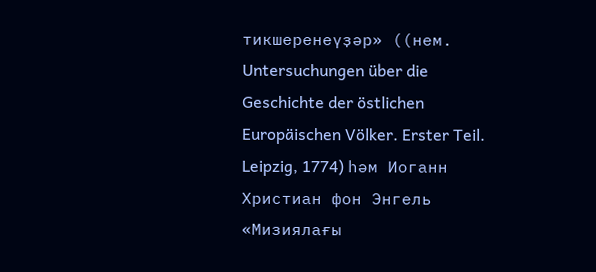тикшеренеүҙәр» ((нем. Untersuchungen über die Geschichte der östlichen Europäischen Völker. Erster Teil. Leipzig, 1774) һәм Иоганн Христиан фон Энгель «Мизиялағы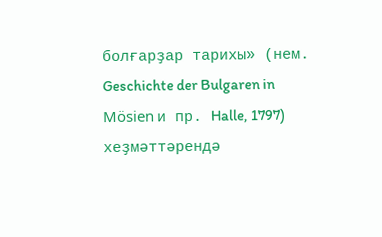болғарҙар тарихы» (нем. Geschichte der Bulgaren in Mösien и пр. Halle, 1797) хеҙмәттәрендә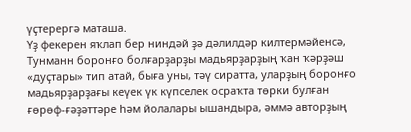үҫтерергә маташа.
Үҙ фекерен яҡлап бер ниндәй ҙә дәлилдәр килтермәйенсә, Тунманн боронғо болғарҙарҙы мадьярҙарҙың ҡан ҡәрҙәш «дуҫтары» тип атай, быға уны, тәү сиратта, уларҙың боронғо мадьярҙарҙағы кеүек үк күпселек осраҡта төрки булған ғөрөф-ғәҙәттәре һәм йолалары ышандыра, әммә авторҙың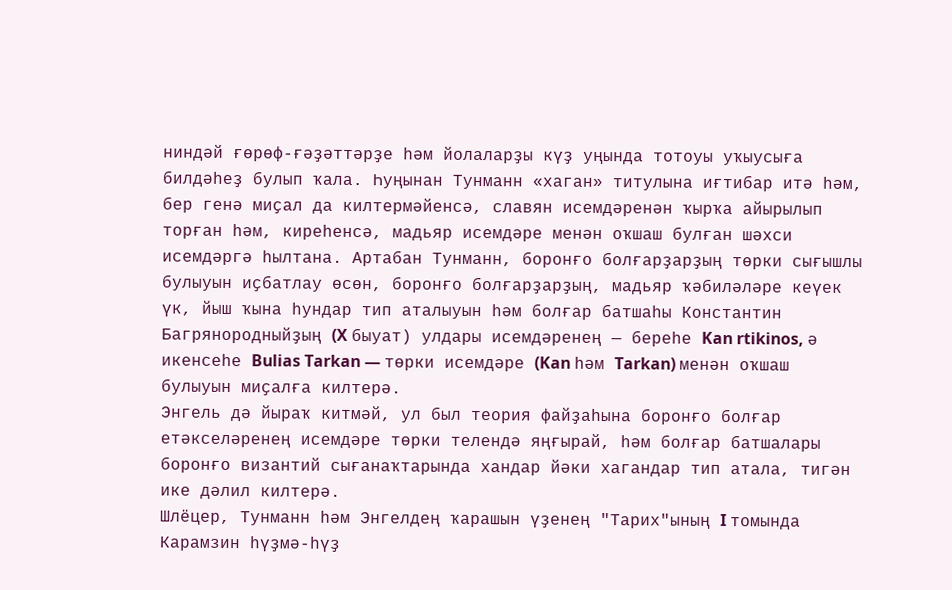ниндәй ғөрөф-ғәҙәттәрҙе һәм йолаларҙы күҙ уңында тотоуы уҡыусыға билдәһеҙ булып ҡала. Һуңынан Тунманн «хаган» титулына иғтибар итә һәм, бер генә миҫал да килтермәйенсә, славян исемдәренән ҡырҡа айырылып торған һәм, киреһенсә, мадьяр исемдәре менән оҡшаш булған шәхси исемдәргә һылтана. Артабан Тунманн, боронғо болғарҙарҙың төрки сығышлы булыуын иҫбатлау өсөн, боронғо болғарҙарҙың, мадьяр ҡәбиләләре кеүек үк, йыш ҡына һундар тип аталыуын һәм болғар батшаһы Константин Багрянородныйҙың (X быуат) улдары исемдәренең — береһе Kan rtikinos, ә икенсеһе Bulias Tarkan — төрки исемдәре (Kan һәм Tarkan) менән оҡшаш булыуын миҫалға килтерә.
Энгель дә йыраҡ китмәй, ул был теория файҙаһына боронғо болғар етәкселәренең исемдәре төрки телендә яңғырай, һәм болғар батшалары боронғо византий сығанаҡтарында хандар йәки хагандар тип атала, тигән ике дәлил килтерә.
Шлёцер, Тунманн һәм Энгелдең ҡарашын үҙенең "Тарих"ының I томында Карамзин һүҙмә-һүҙ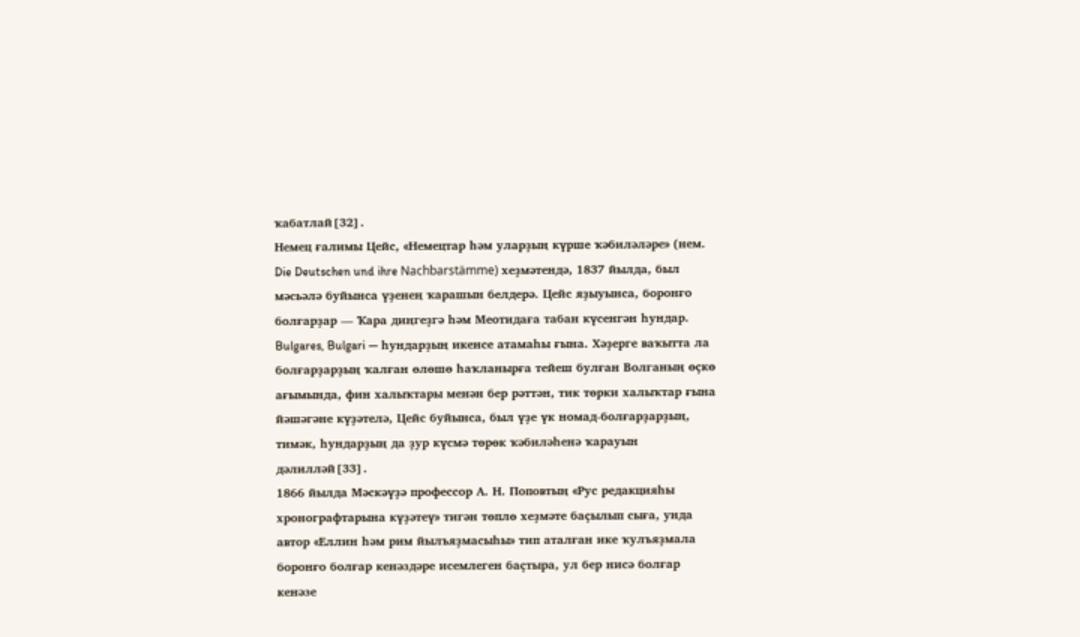ҡабатлай[32].
Немец ғалимы Цейс, «Немецтар һәм уларҙың күрше ҡәбиләләре» (нем. Die Deutschen und ihre Nachbarstämme) хеҙмәтендә, 1837 йылда, был мәсьәлә буйынса үҙенең ҡарашын белдерә. Цейс яҙыуынса, боронғо болғарҙар — Ҡара диңгеҙгә һәм Меотидаға табан күсенгән һундар. Bulgares, Bulgari — һундарҙың икенсе атамаһы ғына. Хәҙерге ваҡытта ла болғарҙарҙың ҡалған өлөшө һаҡланырға тейеш булған Волганың өҫкө ағымында, фин халыҡтары менән бер рәттән, тик төрки халыҡтар ғына йәшәгәне күҙәтелә, Цейс буйынса, был үҙе үк номад-болғарҙарҙың, тимәк, һундарҙың да ҙур күсмә төрөк ҡәбиләһенә ҡарауын дәлилләй[33].
1866 йылда Мәскәүҙә профессор А. Н. Поповтың «Рус редакцияһы хронографтарына күҙәтеү» тигән төплө хеҙмәте баҫылып сыға, унда автор «Еллин һәм рим йылъяҙмасыһы» тип аталған ике ҡулъяҙмала боронғо болғар кенәздәре исемлеген баҫтыра, ул бер нисә болғар кенәзе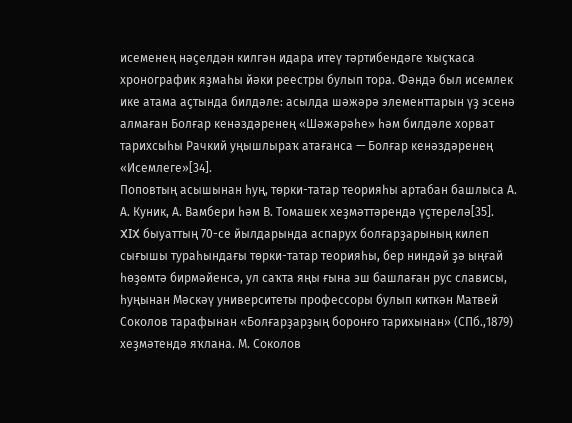исеменең нәҫелдән килгән идара итеү тәртибендәге ҡыҫҡаса хронографик яҙмаһы йәки реестры булып тора. Фәндә был исемлек ике атама аҫтында билдәле: асылда шәжәрә элементтарын үҙ эсенә алмаған Болғар кенәздәренең «Шәжәрәһе» һәм билдәле хорват тарихсыһы Рачкий уңышлыраҡ атағанса — Болғар кенәздәренең «Исемлеге»[34].
Поповтың асышынан һуң, төрки-татар теорияһы артабан башлыса А. А. Куник, А. Вамбери һәм В. Томашек хеҙмәттәрендә үҫтерелә[35].
XIX быуаттың 70-се йылдарында аспарух болғарҙарының килеп сығышы тураһындағы төрки-татар теорияһы, бер ниндәй ҙә ыңғай һөҙөмтә бирмәйенсә, ул саҡта яңы ғына эш башлаған рус слависы, һуңынан Мәскәү университеты профессоры булып киткән Матвей Соколов тарафынан «Болғарҙарҙың боронғо тарихынан» (СПб.,1879) хеҙмәтендә яҡлана. М. Соколов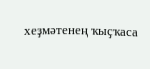хеҙмәтенең ҡыҫҡаса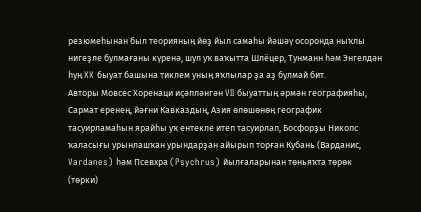резюмеһынан был теорияның йөҙ йыл самаһы йәшәү осоронда ныҡлы нигеҙле булмағаны күренә, шул уҡ ваҡытта Шлёцер, Тунманн һәм Энгелдән һуң XX быуат башына тиклем уның яҡлылар ҙа аҙ булмай бит.
Авторы Мовсес Хоренаци иҫәпләнгән VII быуаттың әрмән географияһы, Сармат еренең, йәғни Кавказдың, Азия өлөшөнөң географик тасуирламаһын ярайһы уҡ ентекле итеп тасуирлап, Босфорҙы Никопс ҡаласығы урынлашҡан урындарҙан айырып торған Кубань (Варданис, Vardanes) һәм Псевхра (Psychrus) йылғаларынан төньяҡта төрөк (төрки)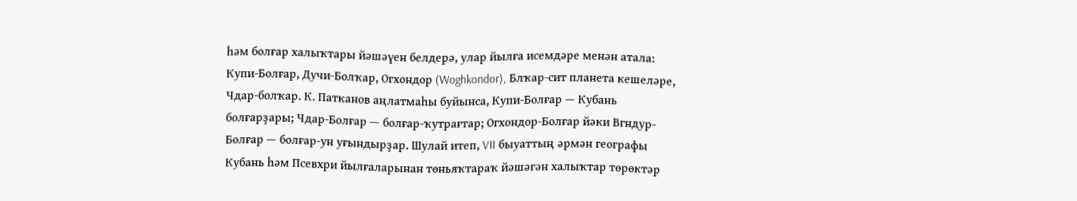һәм болғар халыҡтары йәшәүен белдерә, улар йылға исемдәре менән атала: Купи-Болғар, Дучи-Болҡар, Огхондор (Woghkondor), Блҡар-сит планета кешеләре, Чдар-болҡар. К. Патканов аңлатмаһы буйынса, Купи-Болғар — Кубань болғарҙары; Чдар-Болғар — болғар-ҡутрағтар; Огхондор-Болғар йәки Вгндур-Болғар — болғар-ун уғындырҙар. Шулай итеп, VII быуаттың әрмән географы Кубань һәм Псевхри йылғаларынан төньяҡтараҡ йәшәгән халыҡтар төрөктәр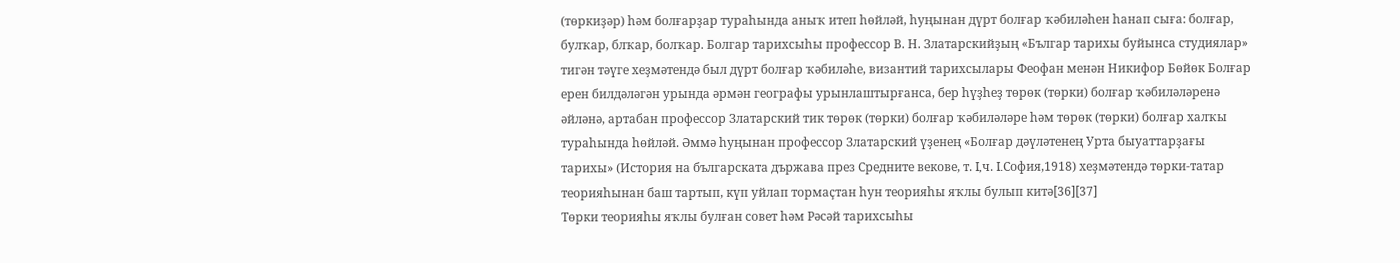(төркиҙәр) һәм болғарҙар тураһында аныҡ итеп һөйләй, һуңынан дүрт болғар ҡәбиләһен һанап сыға: болғар, булҡар, блҡар, болҡар. Болгар тарихсыһы профессор В. Н. Златарскийҙың «Българ тарихы буйынса студиялар» тигән тәүге хеҙмәтендә был дүрт болғар ҡәбиләһе, византий тарихсылары Феофан менән Никифор Бөйөк Болғар ерен билдәләгән урында әрмән географы урынлаштырғанса, бер һүҙһеҙ төрөк (төрки) болғар ҡәбиләләренә әйләнә, артабан профессор Златарский тик төрөк (төрки) болғар ҡәбиләләре һәм төрөк (төрки) болғар халҡы тураһында һөйләй. Әммә һуңынан профессор Златарский үҙенең «Болғар дәүләтенең Урта быуаттарҙағы тарихы» (История на българската държава през Средните векове, т. I,ч. I.София,1918) хеҙмәтендә төрки-татар теорияһынан баш тартып, күп уйлап тормаҫтан һун теорияһы яҡлы булып китә[36][37]
Төрки теорияһы яҡлы булған совет һәм Рәсәй тарихсыһы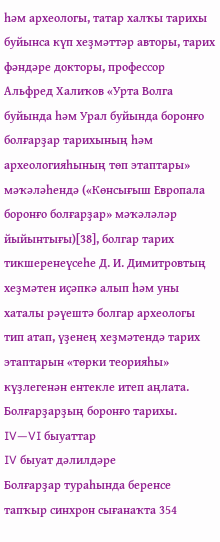һәм археологы, татар халҡы тарихы буйынса күп хеҙмәттәр авторы, тарих фәндәре докторы, профессор Альфред Халиҡов «Урта Волга буйында һәм Урал буйында боронғо болғарҙар тарихының һәм археологияһының төп этаптары» мәҡәләһендә («Көнсығыш Европала боронғо болғарҙар» мәҡәләләр йыйынтығы)[38], болгар тарих тикшеренеүсеһе Д. И. Димитровтың хеҙмәтен иҫәпкә алып һәм уны хаталы рәүештә болгар археологы тип атап, үҙенең хеҙмәтендә тарих этаптарын «төрки теорияһы» күҙлегенән ентекле итеп аңлата.
Болғарҙарҙың боронғо тарихы. IV—VI быуаттар
IV быуат дәлилдәре
Болғарҙар тураһында беренсе тапҡыр синхрон сығанаҡта 354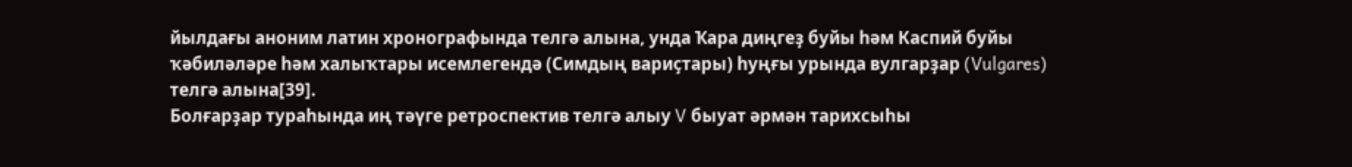йылдағы аноним латин хронографында телгә алына, унда Ҡара диңгеҙ буйы һәм Каспий буйы ҡәбиләләре һәм халыҡтары исемлегендә (Симдың вариҫтары) һуңғы урында вулгарҙар (Vulgares) телгә алына[39].
Болғарҙар тураһында иң тәүге ретроспектив телгә алыу V быуат әрмән тарихсыһы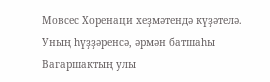Мовсес Хоренаци хеҙмәтендә күҙәтелә. Уның һүҙҙәренсә, әрмән батшаһы Вагаршактың улы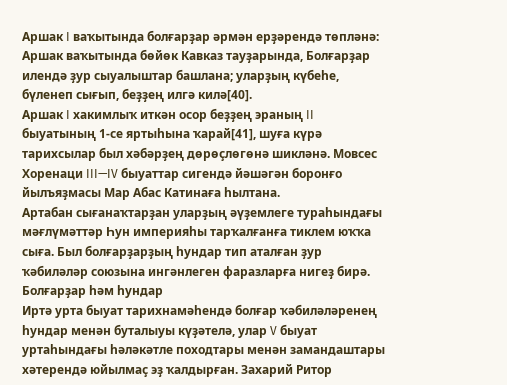Аршак I ваҡытында болғарҙар әрмән ерҙәрендә төпләнә:
Аршак ваҡытында бөйөк Кавказ тауҙарында, Болғарҙар илендә ҙур сыуалыштар башлана; уларҙың күбеһе, бүленеп сығып, беҙҙең илгә килә[40].
Аршак I хакимлыҡ иткән осор беҙҙең эраның II быуатының 1-се яртыһына ҡарай[41], шуға күрә тарихсылар был хәбәрҙең дөрөҫлөгөнә шикләнә. Мовсес Хоренаци III—IV быуаттар сигендә йәшәгән боронғо йылъяҙмасы Мар Абас Катинаға һылтана.
Артабан сығанаҡтарҙан уларҙың әүҙемлеге тураһындағы мәғлүмәттәр Һун империяһы тарҡалғанға тиклем юҡҡа сыға. Был болғарҙарҙың һундар тип аталған ҙур ҡәбиләләр союзына ингәнлеген фаразларға нигеҙ бирә.
Болғарҙар һәм һундар
Иртә урта быуат тарихнамәһендә болғар ҡәбиләләренең һундар менән буталыуы күҙәтелә, улар V быуат уртаһындағы һәләкәтле походтары менән замандаштары хәтерендә юйылмаҫ эҙ ҡалдырған. Захарий Ритор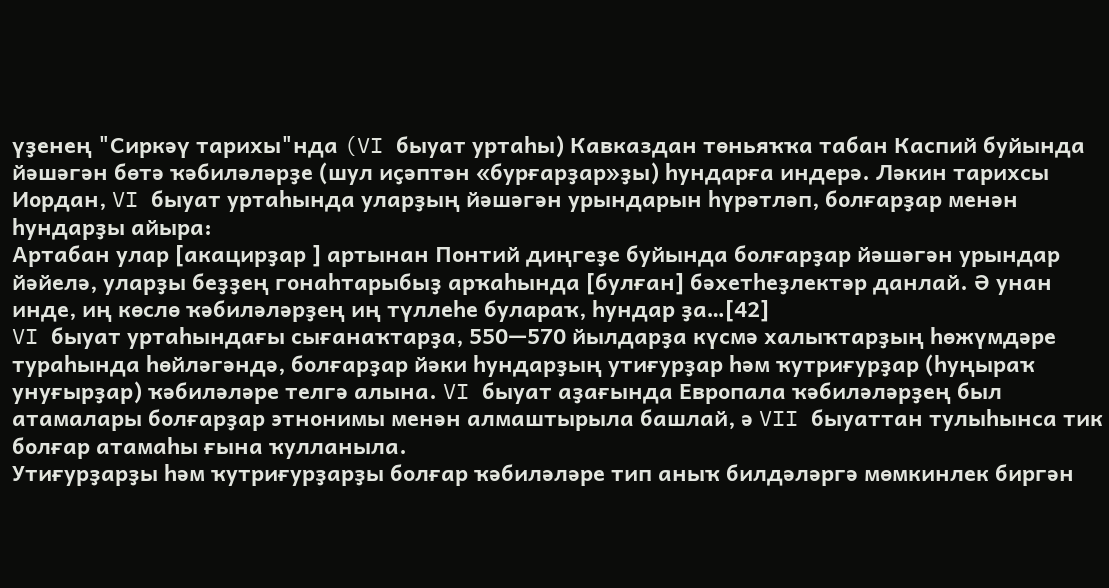үҙенең "Сиркәү тарихы"нда (VI быуат уртаһы) Кавказдан төньяҡҡа табан Каспий буйында йәшәгән бөтә ҡәбиләләрҙе (шул иҫәптән «бурғарҙар»ҙы) һундарға индерә. Ләкин тарихсы Иордан, VI быуат уртаһында уларҙың йәшәгән урындарын һүрәтләп, болғарҙар менән һундарҙы айыра:
Артабан улар [акацирҙар ] артынан Понтий диңгеҙе буйында болғарҙар йәшәгән урындар йәйелә, уларҙы беҙҙең гонаһтарыбыҙ арҡаһында [булған] бәхетһеҙлектәр данлай. Ә унан инде, иң көслө ҡәбиләләрҙең иң түллеһе булараҡ, һундар ҙа…[42]
VI быуат уртаһындағы сығанаҡтарҙа, 550—570 йылдарҙа күсмә халыҡтарҙың һөжүмдәре тураһында һөйләгәндә, болғарҙар йәки һундарҙың утиғурҙар һәм ҡутриғурҙар (һуңыраҡ унуғырҙар) ҡәбиләләре телгә алына. VI быуат аҙағында Европала ҡәбиләләрҙең был атамалары болғарҙар этнонимы менән алмаштырыла башлай, ә VII быуаттан тулыһынса тик болғар атамаһы ғына ҡулланыла.
Утиғурҙарҙы һәм ҡутриғурҙарҙы болғар ҡәбиләләре тип аныҡ билдәләргә мөмкинлек биргән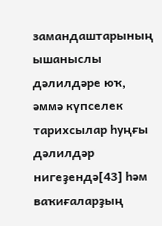замандаштарының ышаныслы дәлилдәре юҡ, әммә күпселек тарихсылар һуңғы дәлилдәр нигеҙендә[43] һәм ваҡиғаларҙың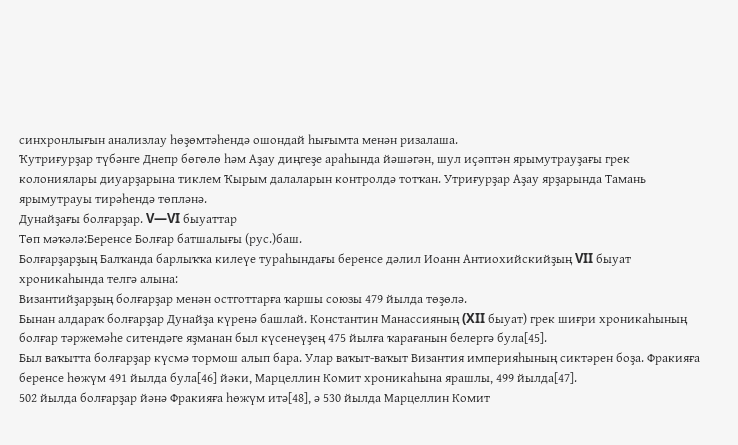синхронлығын анализлау һөҙөмтәһендә ошондай һығымта менән ризалаша.
Ҡутриғурҙар түбәнге Днепр бөгөлө һәм Аҙау диңгеҙе араһында йәшәгән, шул иҫәптән ярымутрауҙағы грек колониялары диуарҙарына тиклем Ҡырым далаларын контролдә тотҡан. Утриғурҙар Аҙау ярҙарында Тамань ярымутрауы тирәһендә төпләнә.
Дунайҙағы болғарҙар. V—VI быуаттар
Төп мәҡәлә:Беренсе Болғар батшалығы (рус.)баш.
Болғарҙарҙың Балҡанда барлыҡҡа килеүе тураһындағы беренсе дәлил Иоанн Антиохийскийҙың VII быуат хроникаһында телгә алына:
Византийҙарҙың болғарҙар менән остготтарға ҡаршы союзы 479 йылда төҙөлә.
Бынан алдараҡ болғарҙар Дунайҙа күренә башлай. Константин Манассияның (XII быуат) грек шиғри хроникаһының болғар тәржемәһе ситендәге яҙманан был күсенеүҙең 475 йылға ҡарағанын белергә була[45].
Был ваҡытта болғарҙар күсмә тормош алып бара. Улар ваҡыт-ваҡыт Византия империяһының сиктәрен боҙа. Фракияға беренсе һөжүм 491 йылда була[46] йәки, Марцеллин Комит хроникаһына ярашлы, 499 йылда[47].
502 йылда болғарҙар йәнә Фракияға һөжүм итә[48], ә 530 йылда Марцеллин Комит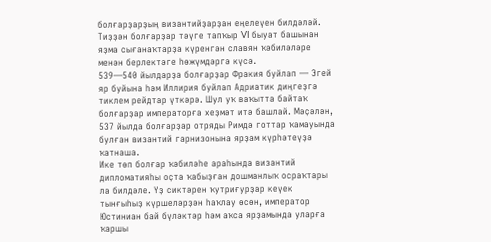болғарҙарҙың византийҙарҙан еңелеүен билдәләй. Тиҙҙән болғарҙар тәүге тапҡыр VI быуат башынан яҙма сығанаҡтарҙа күренгән славян ҡәбиләләре менән берлектәге һөжүмдәргә күсә.
539—540 йылдарҙа болғарҙар Фракия буйлап — Эгей яр буйына һәм Иллирия буйлап Адриатик диңгеҙгә тиклем рейдтар үткәрә. Шул уҡ ваҡытта байтаҡ болғарҙар императорға хеҙмәт итә башлай. Мәҫәлән, 537 йылда болғарҙар отряды Римдә готтар ҡамауында булған византий гарнизонына ярҙам күрһәтеүҙә ҡатнаша.
Ике төп болғар ҡәбиләһе араһында византий дипломатияһы оҫта ҡабыҙған дошманлыҡ осраҡтары ла билдәле. Үҙ сиктәрен ҡутриғурҙар кеүек тынғыһыҙ күршеләрҙән һаҡлау өсөн, император Юстиниан бай бүләктәр һәм аҡса ярҙамында уларға ҡаршы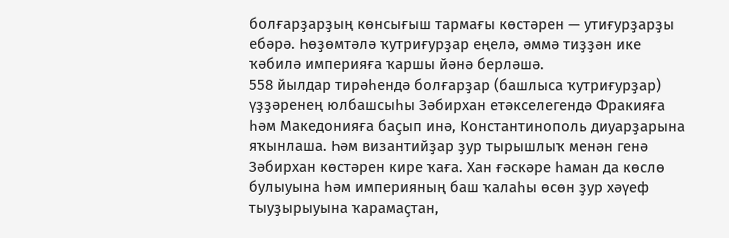болғарҙарҙың көнсығыш тармағы көстәрен — утиғурҙарҙы ебәрә. Һөҙөмтәлә ҡутриғурҙар еңелә, әммә тиҙҙән ике ҡәбилә империяға ҡаршы йәнә берләшә.
558 йылдар тирәһендә болғарҙар (башлыса ҡутриғурҙар) үҙҙәренең юлбашсыһы Зәбирхан етәкселегендә Фракияға һәм Македонияға баҫып инә, Константинополь диуарҙарына яҡынлаша. Һәм византийҙар ҙур тырышлыҡ менән генә Зәбирхан көстәрен кире ҡаға. Хан ғәскәре һаман да көслө булыуына һәм империяның баш ҡалаһы өсөн ҙур хәүеф тыуҙырыуына ҡарамаҫтан,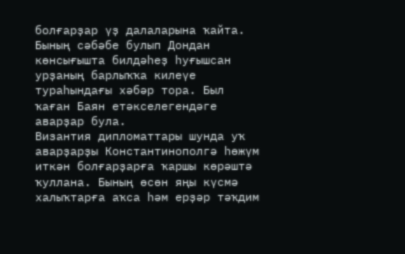болғарҙар үҙ далаларына ҡайта. Бының сәбәбе булып Дондан көнсығышта билдәһеҙ һуғышсан урҙаның барлыҡҡа килеүе тураһындағы хәбәр тора. Был ҡаған Баян етәкселегендәге аварҙар була.
Византия дипломаттары шунда уҡ аварҙарҙы Константинополгә һөжүм иткән болғарҙарға ҡаршы көрәштә ҡуллана. Бының өсөн яңы күсмә халыҡтарға аҡса һәм ерҙәр тәҡдим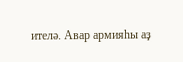ителә. Авар армияһы аҙ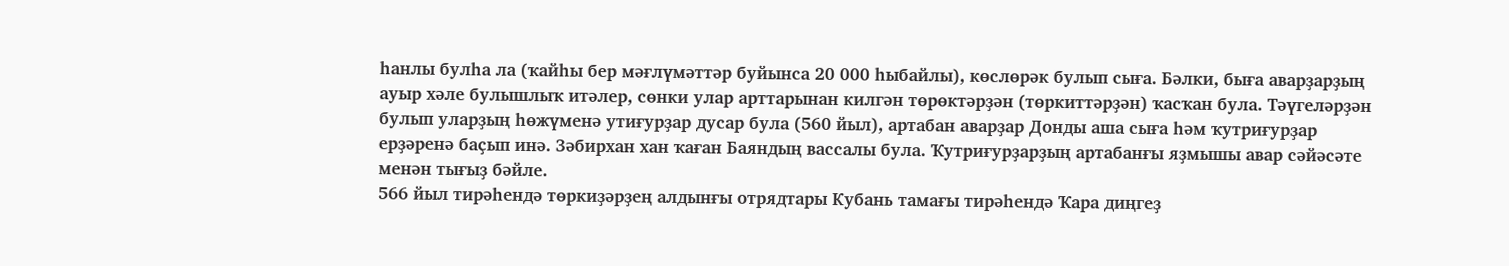һанлы булһа ла (ҡайһы бер мәғлүмәттәр буйынса 20 000 һыбайлы), көслөрәк булып сыға. Бәлки, быға аварҙарҙың ауыр хәле булышлыҡ итәлер, сөнки улар арттарынан килгән төрөктәрҙән (төркиттәрҙән) ҡасҡан була. Тәүгеләрҙән булып уларҙың һөжүменә утиғурҙар дусар була (560 йыл), артабан аварҙар Донды аша сыға һәм ҡутриғурҙар ерҙәренә баҫып инә. Зәбирхан хан ҡаған Баяндың вассалы була. Ҡутриғурҙарҙың артабанғы яҙмышы авар сәйәсәте менән тығыҙ бәйле.
566 йыл тирәһендә төркиҙәрҙең алдынғы отрядтары Кубань тамағы тирәһендә Ҡара диңгеҙ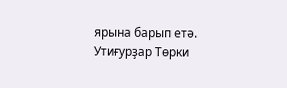ярына барып етә. Утиғурҙар Төрки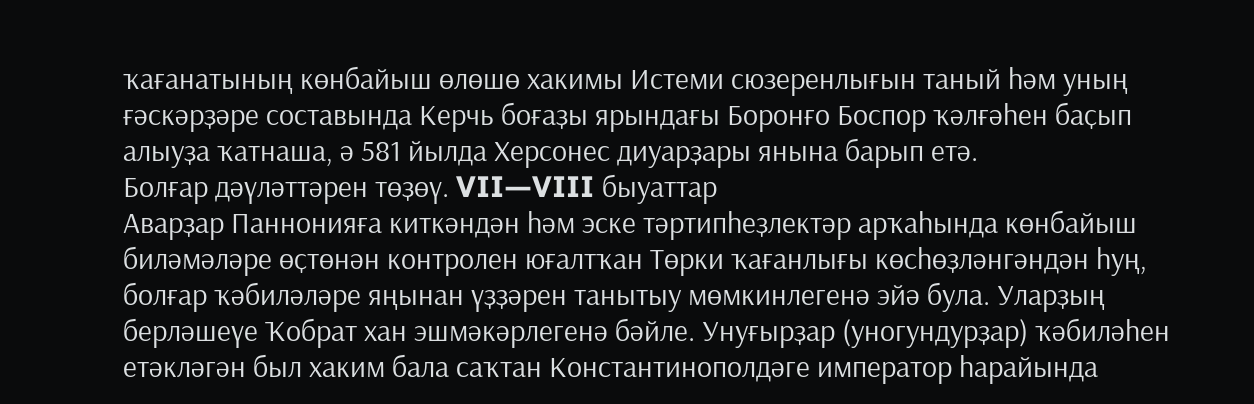ҡағанатының көнбайыш өлөшө хакимы Истеми сюзеренлығын таный һәм уның ғәскәрҙәре составында Керчь боғаҙы ярындағы Боронғо Боспор ҡәлғәһен баҫып алыуҙа ҡатнаша, ә 581 йылда Херсонес диуарҙары янына барып етә.
Болғар дәүләттәрен төҙөү. VII—VIII быуаттар
Аварҙар Паннонияға киткәндән һәм эске тәртипһеҙлектәр арҡаһында көнбайыш биләмәләре өҫтөнән контролен юғалтҡан Төрки ҡағанлығы көсһөҙләнгәндән һуң, болғар ҡәбиләләре яңынан үҙҙәрен танытыу мөмкинлегенә эйә була. Уларҙың берләшеүе Ҡобрат хан эшмәкәрлегенә бәйле. Унуғырҙар (уногундурҙар) ҡәбиләһен етәкләгән был хаким бала саҡтан Константинополдәге император һарайында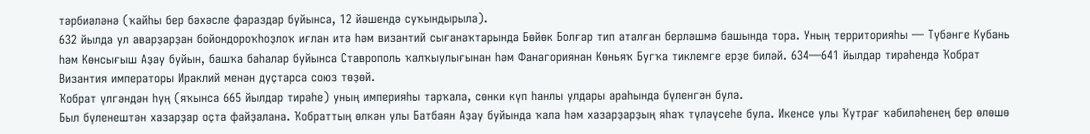тәрбиәләнә (ҡайһы бер бәхәсле фараздар буйынса, 12 йәшендә суҡындырыла).
632 йылда ул аварҙарҙан бойондороҡһоҙлоҡ иғлан итә һәм византий сығанаҡтарында Бөйөк Болғар тип аталған берләшмә башында тора. Уның территорияһы — Түбәнге Кубань һәм Көнсығыш Аҙау буйын, башҡа баһалар буйынса Ставрополь ҡалҡыулығынан һәм Фанагориянан Көньяҡ Бугҡа тиклемге ерҙе биләй. 634—641 йылдар тирәһендә Ҡобрат Византия императоры Ираклий менән дуҫтарса союз төҙөй.
Ҡобрат үлгәндән һуң (яҡынса 665 йылдар тирәһе) уның империяһы тарҡала, сөнки күп һанлы улдары араһында бүленгән була.
Был бүленештән хазарҙар оҫта файҙалана. Ҡобраттың өлкән улы Батбаян Аҙау буйында ҡала һәм хазарҙарҙың яһаҡ түләүсеһе була. Икенсе улы Ҡутрағ ҡәбиләһенең бер өлөшө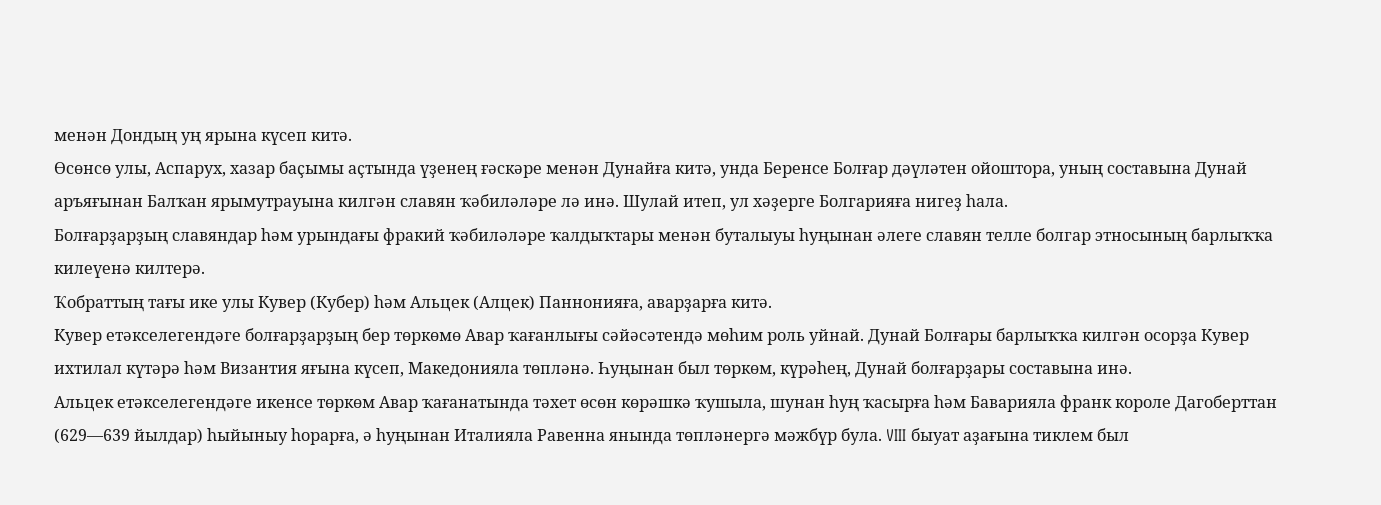менән Дондың уң ярына күсеп китә.
Өсөнсө улы, Аспарух, хазар баҫымы аҫтында үҙенең ғәскәре менән Дунайға китә, унда Беренсе Болғар дәүләтен ойоштора, уның составына Дунай аръяғынан Балҡан ярымутрауына килгән славян ҡәбиләләре лә инә. Шулай итеп, ул хәҙерге Болгарияға нигеҙ һала.
Болғарҙарҙың славяндар һәм урындағы фракий ҡәбиләләре ҡалдыҡтары менән буталыуы һуңынан әлеге славян телле болгар этносының барлыҡҡа килеүенә килтерә.
Ҡобраттың тағы ике улы Кувер (Кубер) һәм Альцек (Алцек) Паннонияға, аварҙарға китә.
Кувер етәкселегендәге болғарҙарҙың бер төркөмө Авар ҡағанлығы сәйәсәтендә мөһим роль уйнай. Дунай Болғары барлыҡҡа килгән осорҙа Кувер ихтилал күтәрә һәм Византия яғына күсеп, Македонияла төпләнә. Һуңынан был төркөм, күрәһең, Дунай болғарҙары составына инә.
Альцек етәкселегендәге икенсе төркөм Авар ҡағанатында тәхет өсөн көрәшкә ҡушыла, шунан һуң ҡасырға һәм Баварияла франк короле Дагоберттан (629—639 йылдар) һыйыныу һорарға, ә һуңынан Италияла Равенна янында төпләнергә мәжбүр була. VIII быуат аҙағына тиклем был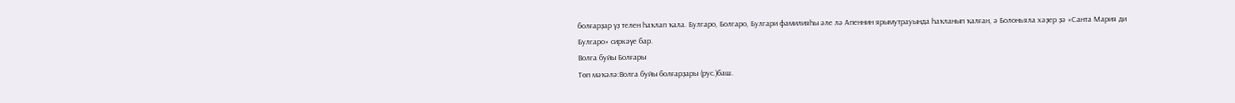болғарҙар үҙ телен һаҡлап ҡала. Булгаро, Болгаро, Булгари фамилияһы әле лә Апеннин ярымутрауында һаҡланып ҡалған, ә Болоньяла хәҙер ҙә «Санта Мария ди Булгаро» сиркәүе бар.
Волга буйы Болғары
Төп мәҡәлә:Волга буйы болғарҙары (рус.)баш.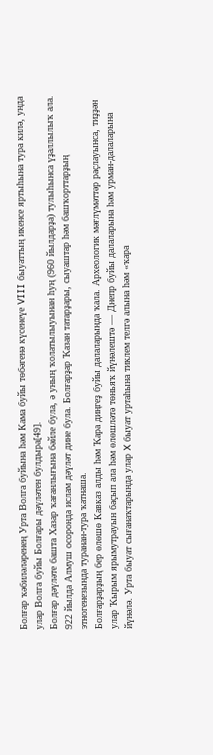Болғар ҡәбиләләренең Урта Волга буйына һәм Кама буйы төбәгенә күсенеүе VIII быуаттың икенсе яртыһына тура килә, унда улар Волга буйы Болғары дәүләтен булдыра[49].
Болғар дәүләте башта Хазар ҡағанлығына бәйле була, ә уның ҡолатылыуынан һуң (960 йылдарҙа) тулыһынса үҙаллылыҡ ала. 922 йылда Алмуш осоронда ислам дәүләт дине була. Болғарҙар Ҡазан татарҙары, сыуаштар һәм башҡорттарҙың этногенезында туранан-тура ҡатнаша.
Болғарҙарҙың бер өлөшө Кавказ алды һәм Ҡара диңгеҙ буйы далаларында ҡала. Археологик мәғлүмәттәр раҫлауынса, тиҙҙән улар Ҡырым ярымутрауын баҫып ала һәм өлөшләтә төньяҡ йүнәлештә — Днепр буйы далаларына һәм урман-далаларына йүнәлә. Урта быуат сығанаҡтарында улар X быуат уртаһына тиклем телгә алына һәм «ҡара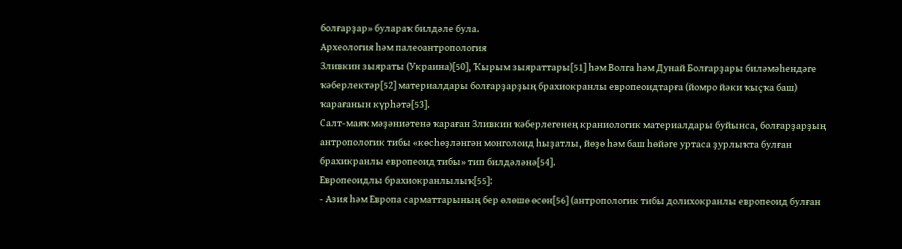болғарҙар» булараҡ билдәле була.
Археология һәм палеоантропология
Зливкин зыяраты (Украина)[50], Ҡырым зыяраттары[51] һәм Волга һәм Дунай Болғарҙары биләмәһендәге ҡәберлектәр[52] материалдары болғарҙарҙың брахиокранлы европеоидтарға (йомро йәки ҡыҫҡа баш) ҡарағанын күрһәтә[53].
Салт-маяҡ мәҙәниәтенә ҡараған Зливкин ҡәберлегенең краниологик материалдары буйынса, болғарҙарҙың антропологик тибы «көсһөҙләнгән монголоид һыҙатлы, йөҙө һәм баш һөйәге уртаса ҙурлыҡта булған брахикранлы европеоид тибы» тип билдәләнә[54].
Европеоидлы брахиокранлылыҡ[55]:
- Азия һәм Европа сарматтарының бер өлөшө өсөн[56] (антропологик тибы долихокранлы европеоид булған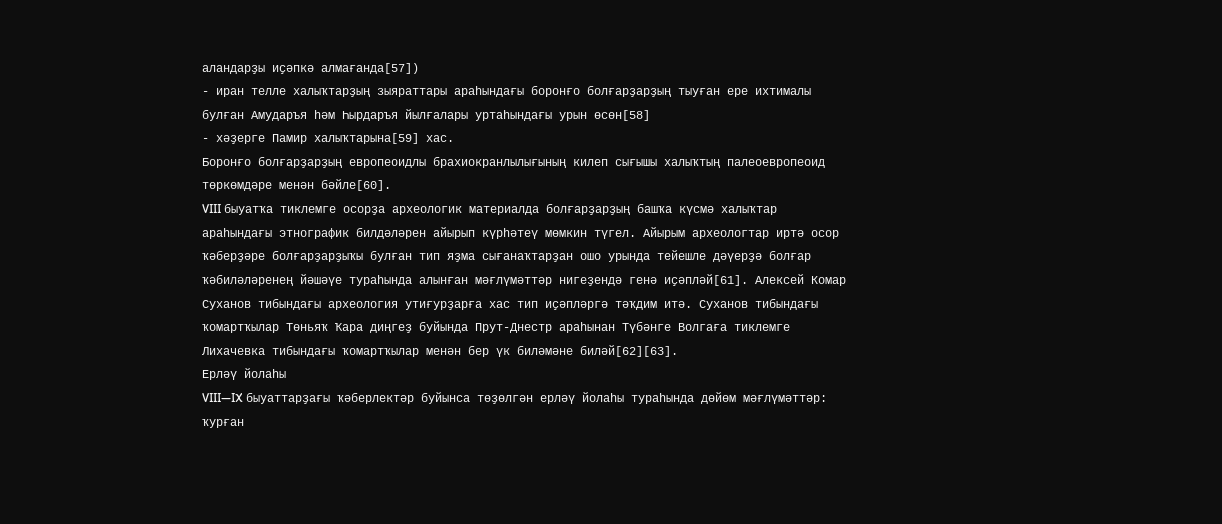аландарҙы иҫәпкә алмағанда[57])
- иран телле халыҡтарҙың зыяраттары араһындағы боронғо болғарҙарҙың тыуған ере ихтималы булған Амударъя һәм Һырдаръя йылғалары уртаһындағы урын өсөн[58]
- хәҙерге Памир халыҡтарына[59] хас.
Боронғо болғарҙарҙың европеоидлы брахиокранлылығының килеп сығышы халыҡтың палеоевропеоид төркөмдәре менән бәйле[60].
VIII быуатҡа тиклемге осорҙа археологик материалда болғарҙарҙың башҡа күсмә халыҡтар араһындағы этнографик билдәләрен айырып күрһәтеү мөмкин түгел. Айырым археологтар иртә осор ҡәберҙәре болғарҙарҙыҡы булған тип яҙма сығанаҡтарҙан ошо урында тейешле дәүерҙә болғар ҡәбиләләренең йәшәүе тураһында алынған мәғлүмәттәр нигеҙендә генә иҫәпләй[61]. Алексей Комар Суханов тибындағы археология утиғурҙарға хас тип иҫәпләргә тәҡдим итә. Суханов тибындағы ҡомартҡылар Төньяҡ Ҡара диңгеҙ буйында Прут-Днестр араһынан Түбәнге Волгаға тиклемге Лихачевка тибындағы ҡомартҡылар менән бер үк биләмәне биләй[62][63].
Ерләү йолаһы
VIII—IX быуаттарҙағы ҡәберлектәр буйынса төҙөлгән ерләү йолаһы тураһында дөйөм мәғлүмәттәр: ҡурған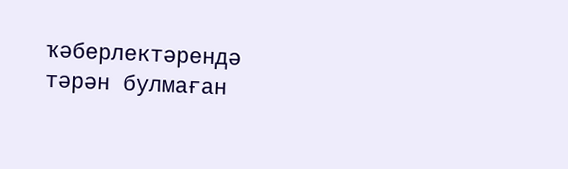ҡәберлектәрендә тәрән булмаған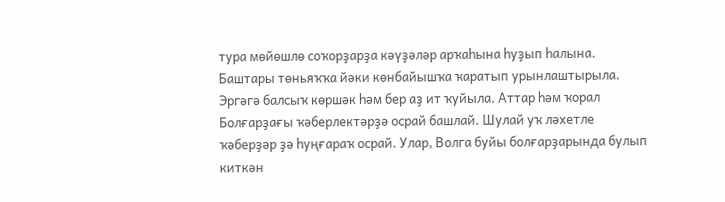тура мөйөшлө соҡорҙарҙа кәүҙәләр арҡаһына һуҙып һалына. Баштары төньяҡҡа йәки көнбайышҡа ҡаратып урынлаштырыла. Эргәгә балсыҡ көршәк һәм бер аҙ ит ҡуйыла. Аттар һәм ҡорал Болғарҙағы ҡәберлектәрҙә осрай башлай. Шулай уҡ ләхетле ҡәберҙәр ҙә һуңғараҡ осрай. Улар, Волга буйы болғарҙарында булып киткән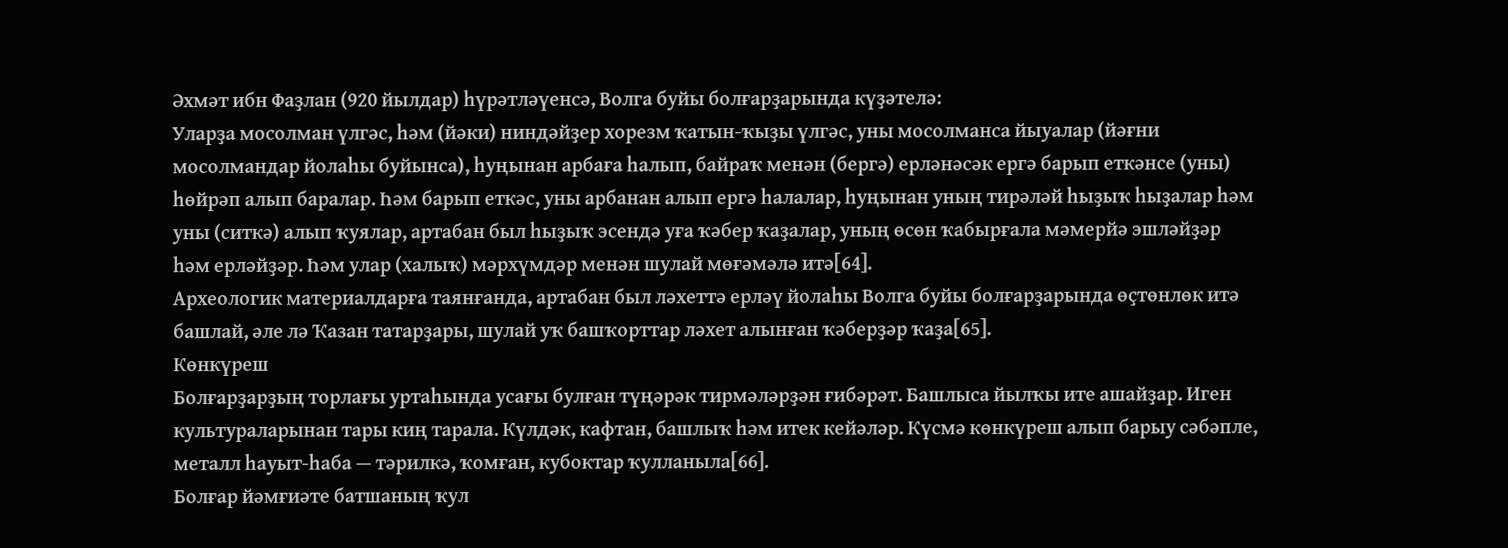Әхмәт ибн Фаҙлан (920 йылдар) һүрәтләүенсә, Волга буйы болғарҙарында күҙәтелә:
Уларҙа мосолман үлгәс, һәм (йәки) ниндәйҙер хорезм ҡатын-ҡыҙы үлгәс, уны мосолманса йыуалар (йәғни мосолмандар йолаһы буйынса), һуңынан арбаға һалып, байраҡ менән (бергә) ерләнәсәк ергә барып еткәнсе (уны) һөйрәп алып баралар. Һәм барып еткәс, уны арбанан алып ергә һалалар, һуңынан уның тирәләй һыҙыҡ һыҙалар һәм уны (ситкә) алып ҡуялар, артабан был һыҙыҡ эсендә уға ҡәбер ҡаҙалар, уның өсөн ҡабырғала мәмерйә эшләйҙәр һәм ерләйҙәр. Һәм улар (халыҡ) мәрхүмдәр менән шулай мөғәмәлә итә[64].
Археологик материалдарға таянғанда, артабан был ләхеттә ерләү йолаһы Волга буйы болғарҙарында өҫтөнлөк итә башлай, әле лә Ҡазан татарҙары, шулай уҡ башҡорттар ләхет алынған ҡәберҙәр ҡаҙа[65].
Көнкүреш
Болғарҙарҙың торлағы уртаһында усағы булған түңәрәк тирмәләрҙән ғибәрәт. Башлыса йылҡы ите ашайҙар. Иген культураларынан тары киң тарала. Күлдәк, кафтан, башлыҡ һәм итек кейәләр. Күсмә көнкүреш алып барыу сәбәпле, металл һауыт-һаба — тәрилкә, ҡомған, кубоктар ҡулланыла[66].
Болғар йәмғиәте батшаның ҡул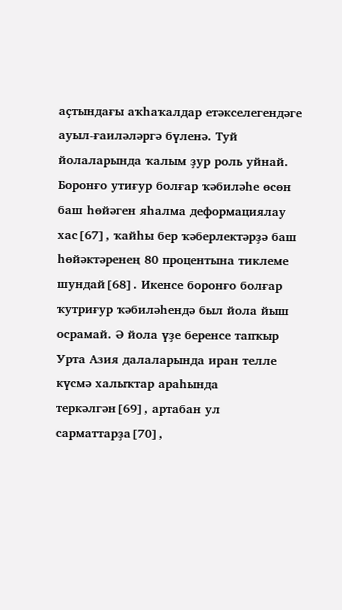аҫтындағы аҡһаҡалдар етәкселегендәге ауыл-ғаиләләргә бүленә. Туй йолаларында ҡалым ҙур роль уйнай.
Боронғо утиғур болғар ҡәбиләһе өсөн баш һөйәген яһалма деформациялау хас[67], ҡайһы бер ҡәберлектәрҙә баш һөйәктәренең 80 процентына тиклеме шундай[68]. Икенсе боронғо болғар ҡутриғур ҡәбиләһендә был йола йыш осрамай. Ә йола үҙе беренсе тапҡыр Урта Азия далаларында иран телле күсмә халыҡтар араһында теркәлгән[69], артабан ул сарматтарҙа[70],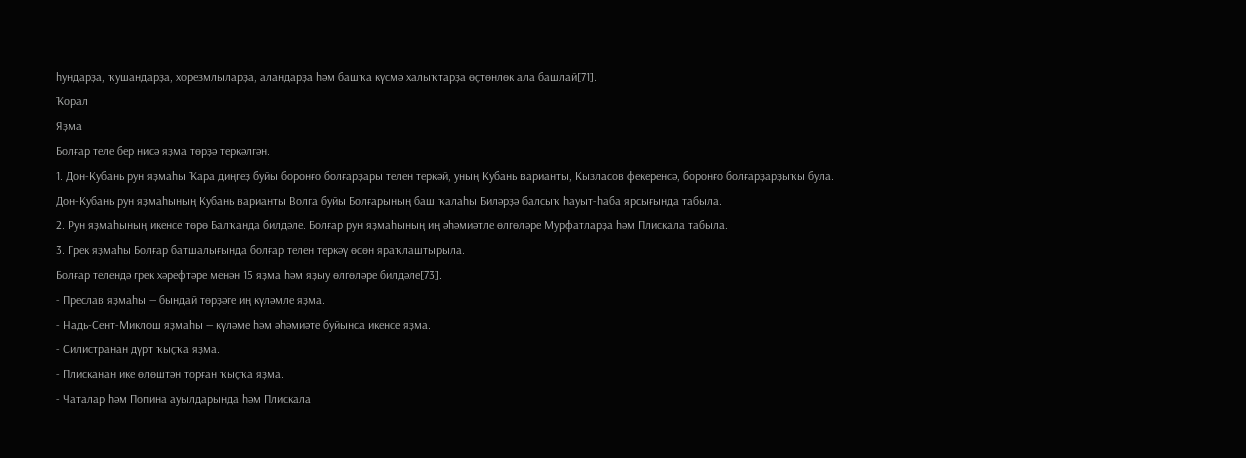һундарҙа, ҡушандарҙа, хорезмлыларҙа, аландарҙа һәм башҡа күсмә халыҡтарҙа өҫтөнлөк ала башлай[71].
Ҡорал
Яҙма
Болғар теле бер нисә яҙма төрҙә теркәлгән.
1. Дон-Кубань рун яҙмаһы Ҡара диңгеҙ буйы боронғо болғарҙары телен теркәй, уның Кубань варианты, Кызласов фекеренсә, боронғо болғарҙарҙыҡы була. Дон-Кубань рун яҙмаһының Кубань варианты Волга буйы Болғарының баш ҡалаһы Биләрҙә балсыҡ һауыт-һаба ярсығында табыла.
2. Рун яҙмаһының икенсе төрө Балҡанда билдәле. Болғар рун яҙмаһының иң әһәмиәтле өлгөләре Мурфатларҙа һәм Плискала табыла.
3. Грек яҙмаһы Болғар батшалығында болғар телен теркәү өсөн яраҡлаштырыла.
Болғар телендә грек хәрефтәре менән 15 яҙма һәм яҙыу өлгөләре билдәле[73].
- Преслав яҙмаһы — бындай төрҙәге иң күләмле яҙма.
- Надь-Сент-Миклош яҙмаһы — күләме һәм әһәмиәте буйынса икенсе яҙма.
- Силистранан дүрт ҡыҫҡа яҙма.
- Плисканан ике өлөштән торған ҡыҫҡа яҙма.
- Чаталар һәм Попина ауылдарында һәм Плискала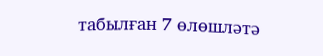табылған 7 өлөшләтә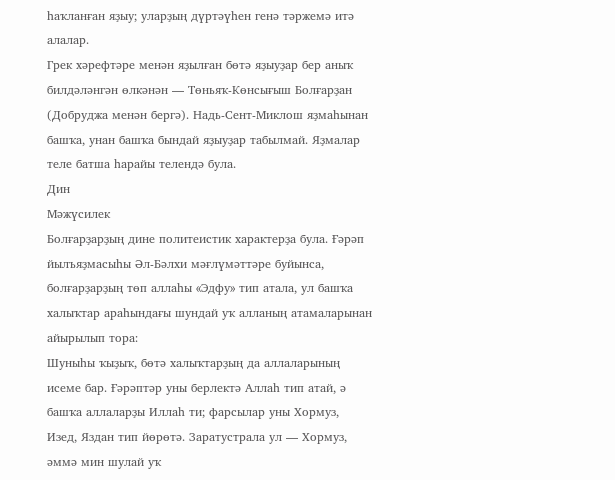һаҡланған яҙыу; уларҙың дүртәүһен генә тәржемә итә алалар.
Грек хәрефтәре менән яҙылған бөтә яҙыуҙар бер аныҡ билдәләнгән өлкәнән — Төньяҡ-Көнсығыш Болғарҙан (Добруджа менән бергә). Надь-Сент-Миклош яҙмаһынан башҡа, унан башҡа бындай яҙыуҙар табылмай. Яҙмалар теле батша һарайы телендә була.
Дин
Мәжүсилек
Болғарҙарҙың дине политеистик характерҙа була. Ғәрәп йылъяҙмасыһы Әл-Бәлхи мәғлүмәттәре буйынса, болғарҙарҙың төп аллаһы «Эдфу» тип атала, ул башҡа халыҡтар араһындағы шундай уҡ алланың атамаларынан айырылып тора:
Шуныһы ҡыҙыҡ, бөтә халыҡтарҙың да аллаларының исеме бар. Ғәрәптәр уны берлектә Аллаһ тип атай, ә башҡа аллаларҙы Иллаһ ти; фарсылар уны Хормуз, Изед, Яздан тип йөрөтә. Заратустрала ул — Хормуз, әммә мин шулай уҡ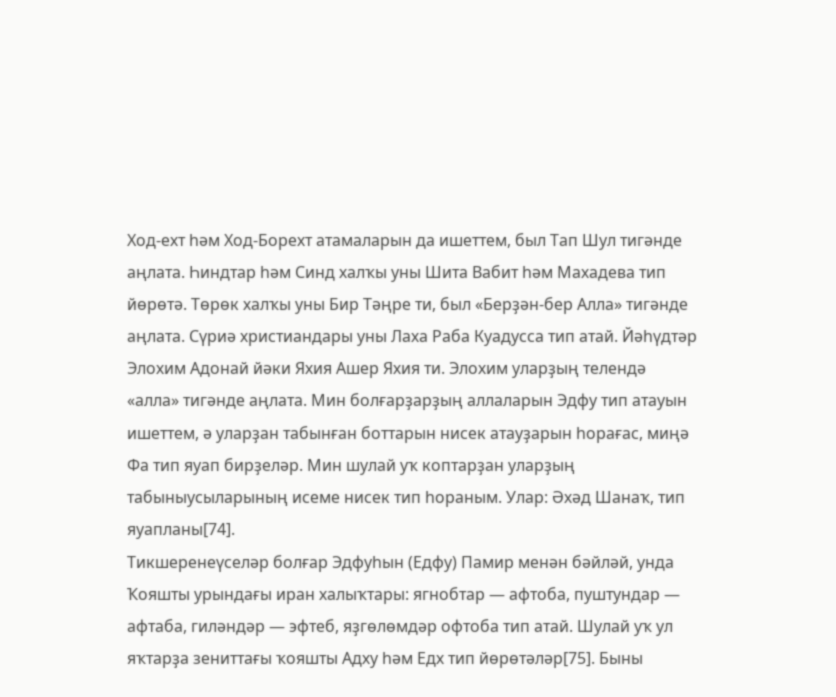Ход-ехт һәм Ход-Борехт атамаларын да ишеттем, был Тап Шул тигәнде аңлата. Һиндтар һәм Синд халҡы уны Шита Вабит һәм Махадева тип йөрөтә. Төрөк халҡы уны Бир Тәңре ти, был «Берҙән-бер Алла» тигәнде аңлата. Сүриә христиандары уны Лаха Раба Куадусса тип атай. Йәһүдтәр Элохим Адонай йәки Яхия Ашер Яхия ти. Элохим уларҙың телендә «алла» тигәнде аңлата. Мин болғарҙарҙың аллаларын Эдфу тип атауын ишеттем, ә уларҙан табынған боттарын нисек атауҙарын һорағас, миңә Фа тип яуап бирҙеләр. Мин шулай уҡ коптарҙан уларҙың табыныусыларының исеме нисек тип һораным. Улар: Әхәд Шанаҡ, тип яуапланы[74].
Тикшеренеүселәр болғар Эдфуһын (Едфу) Памир менән бәйләй, унда Ҡояшты урындағы иран халыҡтары: ягнобтар — афтоба, пуштундар — афтаба, гиләндәр — эфтеб, яҙгөлөмдәр офтоба тип атай. Шулай уҡ ул яҡтарҙа зениттағы ҡояшты Адху һәм Едх тип йөрөтәләр[75]. Быны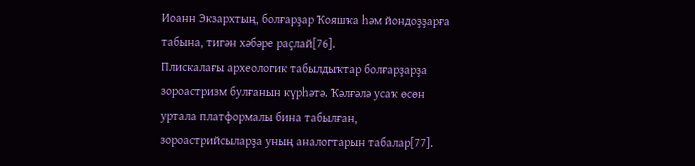Иоанн Экзархтың, болғарҙар Ҡояшҡа һәм йондоҙҙарға табына, тигән хәбәре раҫлай[76].
Плискалағы археологик табылдыҡтар болғарҙарҙа зороастризм булғанын күрһәтә. Ҡәлғәлә усаҡ өсөн уртала платформалы бина табылған, зороастрийсыларҙа уның аналогтарын табалар[77].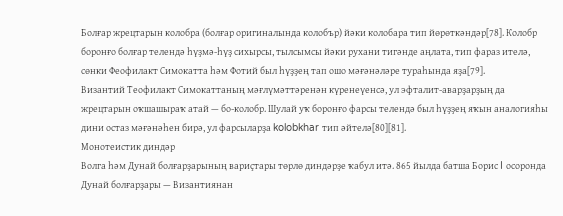Болғар жрецтарын колобра (болғар оригиналында колобър) йәки колобара тип йөрөткәндәр[78]. Колобр боронғо болғар телендә һүҙмә-һүҙ сихырсы, тылсымсы йәки рухани тигәнде аңлата, тип фараз ителә, сөнки Феофилакт Симокатта һәм Фотий был һүҙҙең тап ошо мәғәнәләре тураһында яҙа[79].
Византий Теофилакт Симокаттаның мәғлүмәттәренән күренеүенсә, ул эфталит-аварҙарҙың да жрецтарын оҡшашыраҡ атай — бо-колобр. Шулай уҡ боронғо фарсы телендә был һүҙҙең яҡын аналогияһы дини остаз мәғәнәһен бирә, ул фарсыларҙа kolobkhar тип әйтелә[80][81].
Монотеистик диндәр
Волга һәм Дунай болғарҙарының вариҫтары төрлө диндәрҙе ҡабул итә. 865 йылда батша Борис I осоронда Дунай болғарҙары — Византиянан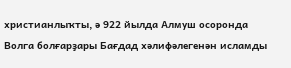христианлыҡты, ә 922 йылда Алмуш осоронда Волга болғарҙары Бағдад хәлифәлегенән исламды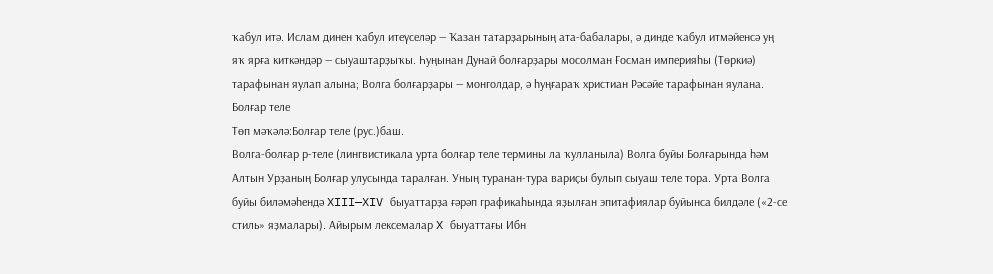ҡабул итә. Ислам динен ҡабул итеүселәр — Ҡазан татарҙарының ата-бабалары, ә динде ҡабул итмәйенсә уң яҡ ярға киткәндәр — сыуаштарҙыҡы. Һуңынан Дунай болғарҙары мосолман Ғосман империяһы (Төркиә) тарафынан яулап алына; Волга болғарҙары — монголдар, ә һуңғараҡ христиан Рәсәйе тарафынан яулана.
Болғар теле
Төп мәҡәлә:Болғар теле (рус.)баш.
Волга-болғар р-теле (лингвистикала урта болғар теле термины ла ҡулланыла) Волга буйы Болғарында һәм Алтын Урҙаның Болғар улусында таралған. Уның туранан-тура вариҫы булып сыуаш теле тора. Урта Волга буйы биләмәһендә XIII—XIV быуаттарҙа ғәрәп графикаһында яҙылған эпитафиялар буйынса билдәле («2-се стиль» яҙмалары). Айырым лексемалар X быуаттағы Ибн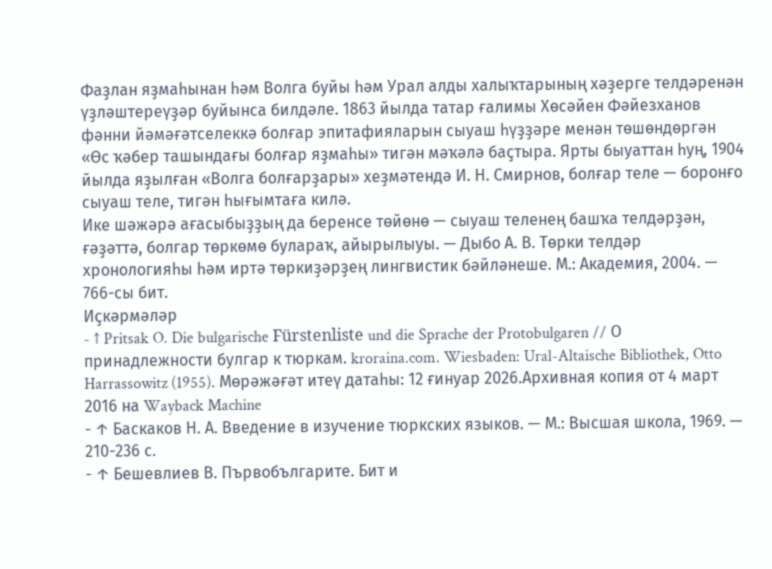Фаҙлан яҙмаһынан һәм Волга буйы һәм Урал алды халыҡтарының хәҙерге телдәренән үҙләштереүҙәр буйынса билдәле. 1863 йылда татар ғалимы Хөсәйен Фәйезханов фәнни йәмәғәтселеккә болғар эпитафияларын сыуаш һүҙҙәре менән төшөндөргән «Өс ҡәбер ташындағы болғар яҙмаһы» тигән мәҡәлә баҫтыра. Ярты быуаттан һуң, 1904 йылда яҙылған «Волга болғарҙары» хеҙмәтендә И. Н. Смирнов, болғар теле — боронғо сыуаш теле, тигән һығымтаға килә.
Ике шәжәрә ағасыбыҙҙың да беренсе төйөнө — сыуаш теленең башҡа телдәрҙән, ғәҙәттә, болгар төркөмө булараҡ, айырылыуы. — Дыбо А. В. Төрки телдәр хронологияһы һәм иртә төркиҙәрҙең лингвистик бәйләнеше. М.: Академия, 2004. — 766-сы бит.
Иҫкәрмәләр
- ↑ Pritsak O. Die bulgarische Fürstenliste und die Sprache der Protobulgaren // О принадлежности булгар к тюркам. kroraina.com. Wiesbaden: Ural-Altaische Bibliothek, Otto Harrassowitz (1955). Мөрәжәғәт итеү датаһы: 12 ғинуар 2026.Архивная копия от 4 март 2016 на Wayback Machine
- ↑ Баскаков Н. А. Введение в изучение тюркских языков. — М.: Высшая школа, 1969. — 210-236 с.
- ↑ Бешевлиев В. Първобългарите. Бит и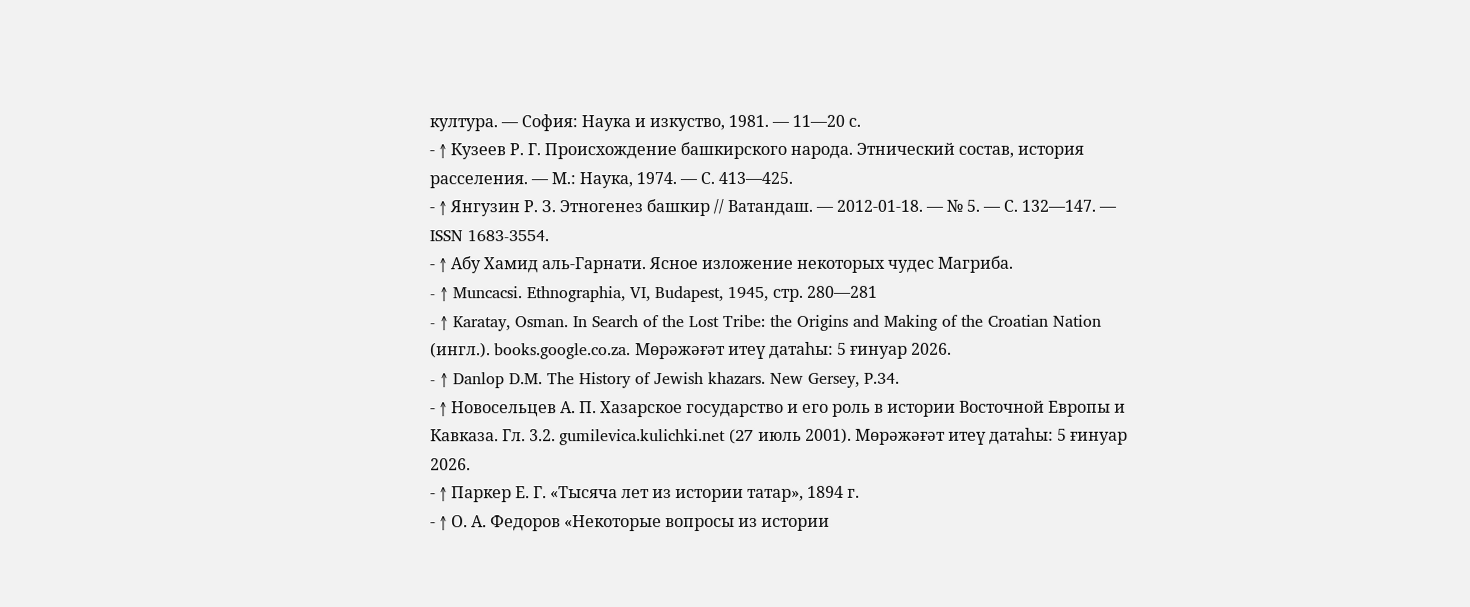култура. — София: Наука и изкуство, 1981. — 11—20 с.
- ↑ Кузеев Р. Г. Происхождение башкирского народа. Этнический состав, история расселения. — М.: Наука, 1974. — С. 413—425.
- ↑ Янгузин Р. З. Этногенез башкир // Ватандаш. — 2012-01-18. — № 5. — С. 132—147. — ISSN 1683-3554.
- ↑ Абу Хамид аль-Гарнати. Ясное изложение некоторых чудес Магриба.
- ↑ Muncacsi. Ethnographia, VI, Budapest, 1945, стр. 280—281
- ↑ Karatay, Osman. In Search of the Lost Tribe: the Origins and Making of the Croatian Nation (ингл.). books.google.co.za. Мөрәжәғәт итеү датаһы: 5 ғинуар 2026.
- ↑ Danlop D.M. The History of Jewish khazars. New Gersey, P.34.
- ↑ Новосельцев А. П. Хазарское государство и его роль в истории Восточной Европы и Кавказа. Гл. 3.2. gumilevica.kulichki.net (27 июль 2001). Мөрәжәғәт итеү датаһы: 5 ғинуар 2026.
- ↑ Паркер Е. Г. «Тысяча лет из истории татар», 1894 г.
- ↑ О. А. Федоров «Некоторые вопросы из истории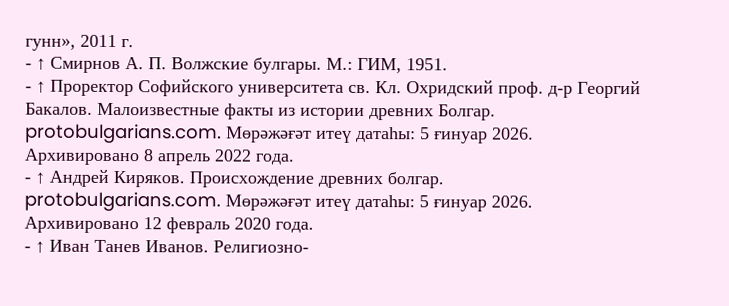гунн», 2011 г.
- ↑ Смирнов А. П. Волжские булгары. М.: ГИМ, 1951.
- ↑ Проректор Софийского университета св. Кл. Охридский проф. д-р Георгий Бакалов. Малоизвестные факты из истории древних Болгар. protobulgarians.com. Мөрәжәғәт итеү датаһы: 5 ғинуар 2026. Архивировано 8 апрель 2022 года.
- ↑ Андрей Киряков. Происхождение древних болгар. protobulgarians.com. Мөрәжәғәт итеү датаһы: 5 ғинуар 2026. Архивировано 12 февраль 2020 года.
- ↑ Иван Танев Иванов. Религиозно-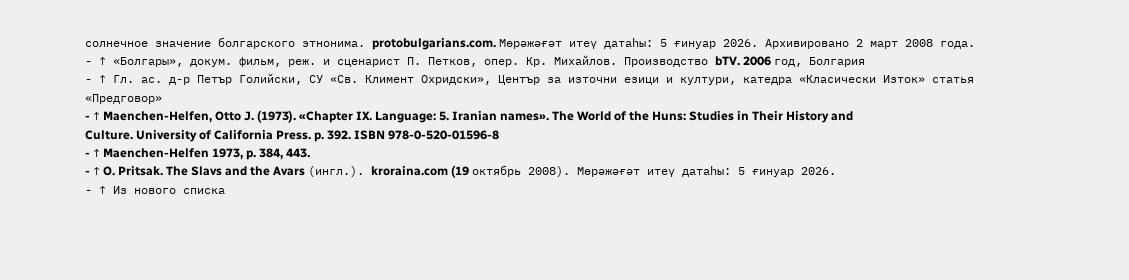солнечное значение болгарского этнонима. protobulgarians.com. Мөрәжәғәт итеү датаһы: 5 ғинуар 2026. Архивировано 2 март 2008 года.
- ↑ «Болгары», докум. фильм, реж. и сценарист П. Петков, опер. Кр. Михайлов. Производство bTV. 2006 год, Болгария
- ↑ Гл. ас. д-р Петър Голийски, СУ «Св. Климент Охридски», Център за източни езици и култури, катедра «Класически Изток» статья «Предговор»
- ↑ Maenchen-Helfen, Otto J. (1973). «Chapter IX. Language: 5. Iranian names». The World of the Huns: Studies in Their History and Culture. University of California Press. p. 392. ISBN 978-0-520-01596-8
- ↑ Maenchen-Helfen 1973, p. 384, 443.
- ↑ O. Pritsak. The Slavs and the Avars (ингл.). kroraina.com (19 октябрь 2008). Мөрәжәғәт итеү датаһы: 5 ғинуар 2026.
- ↑ Из нового списка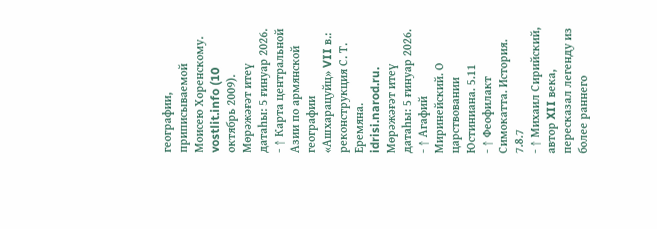географии, приписываемой Моисею Хоренскому. vostlit.info (10 октябрь 2009). Мөрәжәғәт итеү датаһы: 5 ғинуар 2026.
- ↑ Карта центральной Азии по армянской географии «Ашхарацуйц» VII в.: реконструкция С. Т. Еремяна. idrisi.narod.ru. Мөрәжәғәт итеү датаһы: 5 ғинуар 2026.
- ↑ Агафий Миринейский. О царствовании Юстиниана. 5.11
- ↑ Феофилакт Симокатта. История. 7.8.7
- ↑ Михаил Сирийский, автор XII века, пересказал легенду из более раннего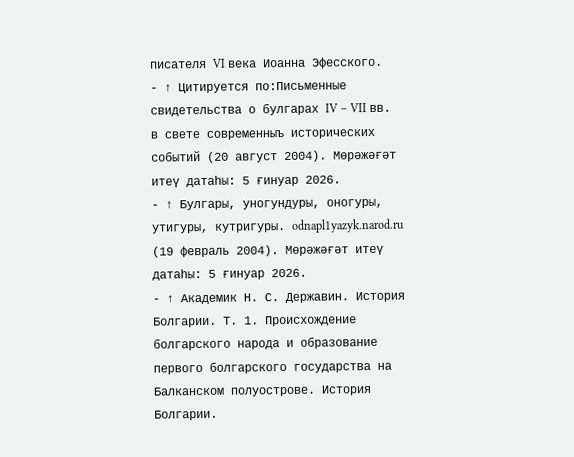писателя VI века Иоанна Эфесского.
- ↑ Цитируется по:Письменные свидетельства о булгарах IV – VII вв. в свете современныъ исторических событий (20 август 2004). Мөрәжәғәт итеү датаһы: 5 ғинуар 2026.
- ↑ Булгары, уногундуры, оногуры, утигуры, кутригуры. odnapl1yazyk.narod.ru (19 февраль 2004). Мөрәжәғәт итеү датаһы: 5 ғинуар 2026.
- ↑ Академик Н. С. Державин. История Болгарии. Т. 1. Происхождение болгарского народа и образование первого болгарского государства на Балканском полуострове. История Болгарии.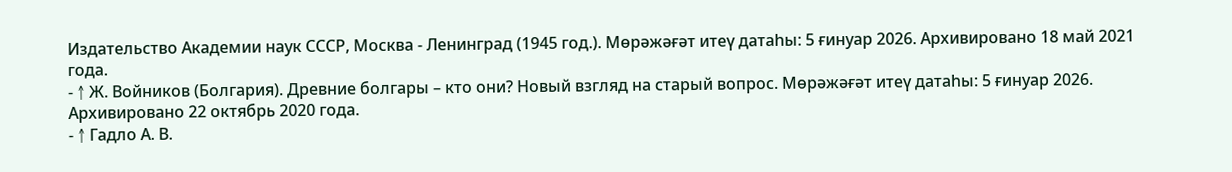Издательство Академии наук СССР, Москва - Ленинград (1945 год.). Мөрәжәғәт итеү датаһы: 5 ғинуар 2026. Архивировано 18 май 2021 года.
- ↑ Ж. Войников (Болгария). Древние болгары – кто они? Новый взгляд на старый вопрос. Мөрәжәғәт итеү датаһы: 5 ғинуар 2026. Архивировано 22 октябрь 2020 года.
- ↑ Гадло А. В.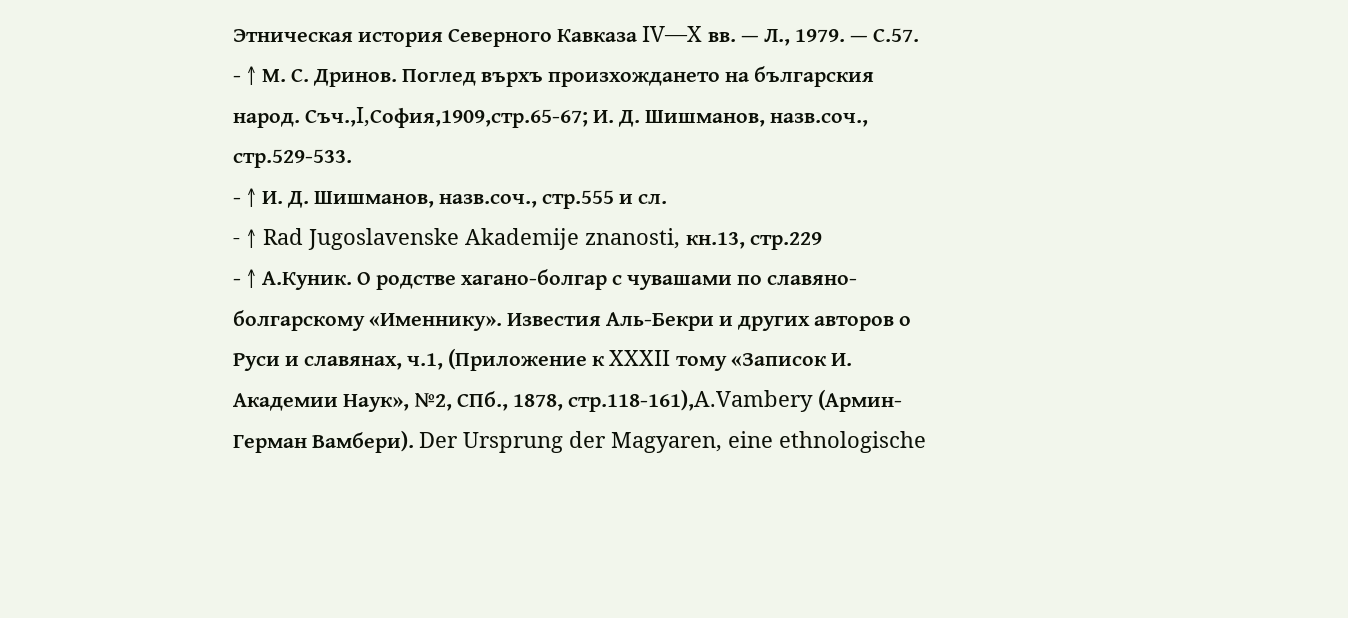Этническая история Северного Кавказа IV—X вв. — Л., 1979. — С.57.
- ↑ М. С. Дринов. Поглед върхъ произхождането на българския народ. Съч.,I,София,1909,стр.65-67; И. Д. Шишманов, назв.соч., стр.529-533.
- ↑ И. Д. Шишманов, назв.соч., стр.555 и сл.
- ↑ Rad Jugoslavenske Akademije znanosti, кн.13, стр.229
- ↑ А.Куник. О родстве хагано-болгар с чувашами по славяно-болгарскому «Именнику». Известия Аль-Бекри и других авторов о Руси и славянах, ч.1, (Приложение к XXXII тому «Записок И. Академии Наук», №2, СПб., 1878, стр.118-161),A.Vambery (Армин-Герман Вамбери). Der Ursprung der Magyaren, eine ethnologische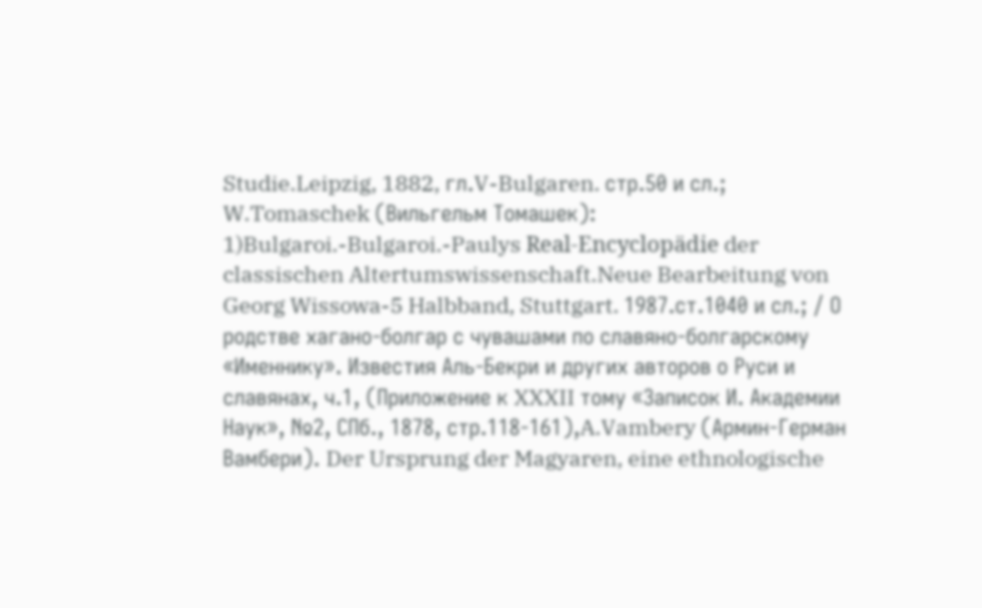Studie.Leipzig, 1882, гл.V-Bulgaren. стр.50 и сл.; W.Tomaschek (Вильгельм Томашек): 1)Bulgaroi.-Bulgaroi.-Paulys Real-Encyclopädie der classischen Altertumswissenschaft.Neue Bearbeitung von Georg Wissowa-5 Halbband, Stuttgart. 1987.ст.1040 и сл.; / О родстве хагано-болгар с чувашами по славяно-болгарскому «Именнику». Известия Аль-Бекри и других авторов о Руси и славянах, ч.1, (Приложение к XXXII тому «Записок И. Академии Наук», №2, СПб., 1878, стр.118-161),A.Vambery (Армин-Герман Вамбери). Der Ursprung der Magyaren, eine ethnologische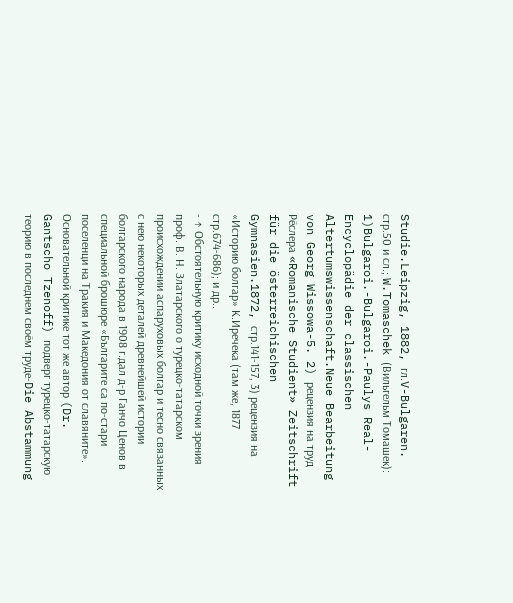Studie.Leipzig, 1882, гл.V-Bulgaren. стр.50 и сл.; W.Tomaschek (Вильгельм Томашек): 1)Bulgaroi.-Bulgaroi.-Paulys Real-Encyclopädie der classischen Altertumswissenschaft.Neue Bearbeitung von Georg Wissowa-5. 2) рецензия на труд Рёслера «Romanische Studient» Zeitschrift für die österreichischen Gymnasien.1872, стр.141-157, 3) рецензия на «Историю болгар» К.Иречека (там же, 1877 стр.674-686); и др..
- ↑ Обстоятельную критику исходной точки зрения проф. В. Н. Златарского о турецко-татарском происхождении аспаруховых болгар и тесно связанных с нею некоторых деталей древнейшей истории болгарского народа в 1908 г.дал д-р Ганчо Ценов в специальной брошюре «Българите са по-стари поселенци на Тракия и Македония от славяните». Основательной критике тот же автор (Dr. Gantscho Tzenoff) подверг турецко-татарскую теорию в последнем своём труде-Die Abstammung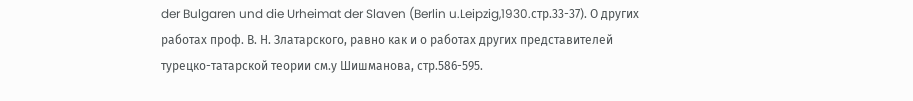der Bulgaren und die Urheimat der Slaven (Berlin u.Leipzig,1930.стр.33-37). О других работах проф. В. Н. Златарского, равно как и о работах других представителей турецко-татарской теории см.у Шишманова, стр.586-595.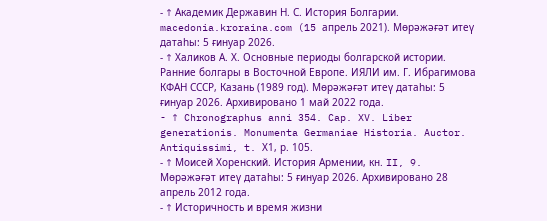- ↑ Академик Державин Н. С. История Болгарии. macedonia.kroraina.com (15 апрель 2021). Мөрәжәғәт итеү датаһы: 5 ғинуар 2026.
- ↑ Халиков А. Х. Основные периоды болгарской истории. Ранние болгары в Восточной Европе. ИЯЛИ им. Г. Ибрагимова КФАН СССР, Казань (1989 год). Мөрәжәғәт итеү датаһы: 5 ғинуар 2026. Архивировано 1 май 2022 года.
- ↑ Chronographus anni 354. Cap. XV. Liber generationis. Monumenta Germaniae Historia. Auctor. Antiquissimi, t. Х1, р. 105.
- ↑ Моисей Хоренский. История Армении, кн. II, 9. Мөрәжәғәт итеү датаһы: 5 ғинуар 2026. Архивировано 28 апрель 2012 года.
- ↑ Историчность и время жизни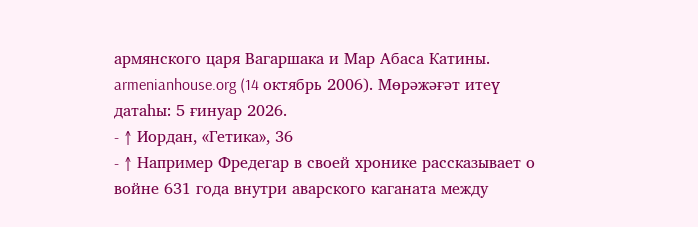армянского царя Вагаршака и Мар Абаса Катины. armenianhouse.org (14 октябрь 2006). Мөрәжәғәт итеү датаһы: 5 ғинуар 2026.
- ↑ Иордан, «Гетика», 36
- ↑ Например Фредегар в своей хронике рассказывает о войне 631 года внутри аварского каганата между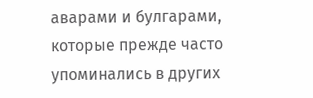аварами и булгарами, которые прежде часто упоминались в других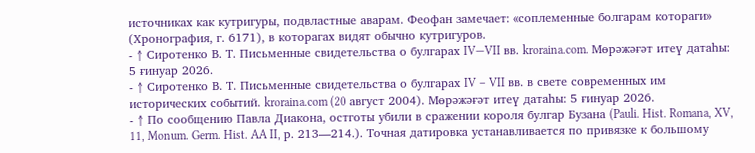источниках как кутригуры, подвластные аварам. Феофан замечает: «соплеменные болгарам котораги» (Хронография, г. 6171), в которагах видят обычно кутригуров.
- ↑ Сиротенко В. Т. Письменные свидетельства о булгарах IV—VII вв. kroraina.com. Мөрәжәғәт итеү датаһы: 5 ғинуар 2026.
- ↑ Сиротенко В. Т. Письменные свидетельства о булгарах IV – VII вв. в свете современных им исторических событий. kroraina.com (20 август 2004). Мөрәжәғәт итеү датаһы: 5 ғинуар 2026.
- ↑ По сообщению Павла Диакона, остготы убили в сражении короля булгар Бузана (Pauli. Hist. Romana, XV, 11, Monum. Germ. Hist. AA II, р. 213—214.). Точная датировка устанавливается по привязке к большому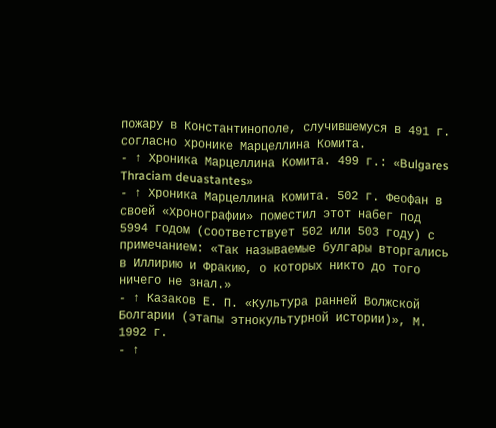пожару в Константинополе, случившемуся в 491 г. согласно хронике Марцеллина Комита.
- ↑ Хроника Марцеллина Комита. 499 г.: «Bulgares Thraciam deuastantes»
- ↑ Хроника Марцеллина Комита. 502 г. Феофан в своей «Хронографии» поместил этот набег под 5994 годом (соответствует 502 или 503 году) с примечанием: «Так называемые булгары вторгались в Иллирию и Фракию, о которых никто до того ничего не знал.»
- ↑ Казаков Е. П. «Культура ранней Волжской Болгарии (этапы этнокультурной истории)», М. 1992 г.
- ↑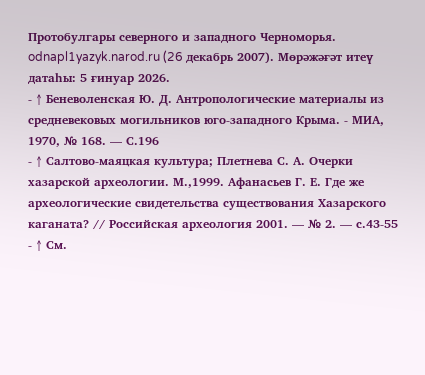Протобулгары северного и западного Черноморья. odnapl1yazyk.narod.ru (26 декабрь 2007). Мөрәжәғәт итеү датаһы: 5 ғинуар 2026.
- ↑ Беневоленская Ю. Д. Антропологические материалы из средневековых могильников юго-западного Крыма. - МИА, 1970, № 168. — С.196
- ↑ Салтово-маяцкая культура; Плетнева С. А. Очерки хазарской археологии. М.,1999. Афанасьев Г. Е. Где же археологические свидетельства существования Хазарского каганата? // Российская археология 2001. — № 2. — с.43-55
- ↑ См.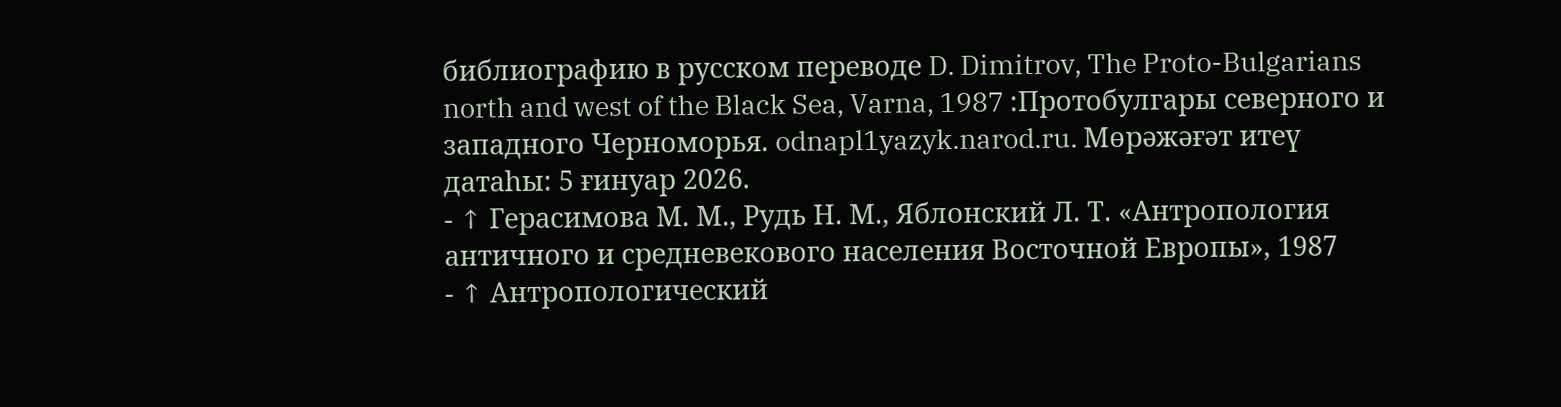библиографию в русском переводе D. Dimitrov, The Proto-Bulgarians north and west of the Black Sea, Varna, 1987 :Протобулгары северного и западного Черноморья. odnapl1yazyk.narod.ru. Мөрәжәғәт итеү датаһы: 5 ғинуар 2026.
- ↑ Герасимова М. М., Рудь Н. М., Яблонский Л. Т. «Антропология античного и средневекового населения Восточной Европы», 1987
- ↑ Антропологический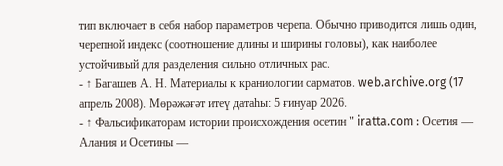тип включает в себя набор параметров черепа. Обычно приводится лишь один, черепной индекс (соотношение длины и ширины головы), как наиболее устойчивый для разделения сильно отличных рас.
- ↑ Багашев А. Н. Материалы к краниологии сарматов. web.archive.org (17 апрель 2008). Мөрәжәғәт итеү датаһы: 5 ғинуар 2026.
- ↑ Фальсификаторам истории происхождения осетин " iratta.com : Осетия — Алания и Осетины —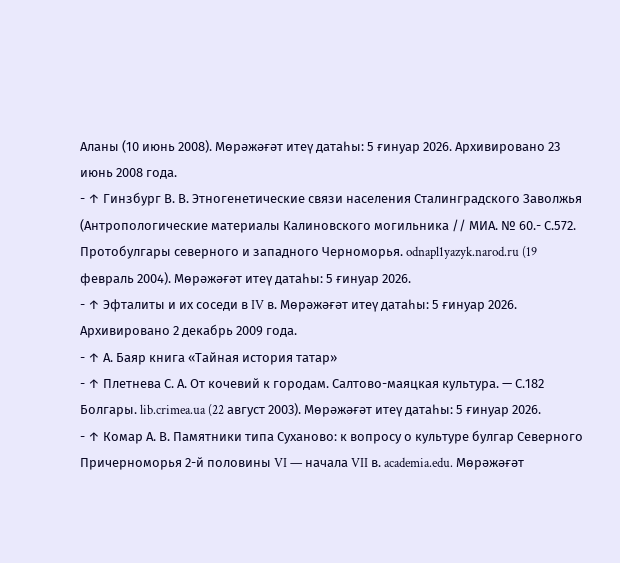Аланы (10 июнь 2008). Мөрәжәғәт итеү датаһы: 5 ғинуар 2026. Архивировано 23 июнь 2008 года.
- ↑ Гинзбург В. В. Этногенетические связи населения Сталинградского Заволжья (Антропологические материалы Калиновского могильника // МИА. № 60.- С.572. Протобулгары северного и западного Черноморья. odnapl1yazyk.narod.ru (19 февраль 2004). Мөрәжәғәт итеү датаһы: 5 ғинуар 2026.
- ↑ Эфталиты и их соседи в IV в. Мөрәжәғәт итеү датаһы: 5 ғинуар 2026. Архивировано 2 декабрь 2009 года.
- ↑ А. Баяр книга «Тайная история татар»
- ↑ Плетнева С. А. От кочевий к городам. Салтово-маяцкая культура. — С.182 Болгары. lib.crimea.ua (22 август 2003). Мөрәжәғәт итеү датаһы: 5 ғинуар 2026.
- ↑ Комар А. В. Памятники типа Суханово: к вопросу о культуре булгар Северного Причерноморья 2-й половины VI — начала VII в. academia.edu. Мөрәжәғәт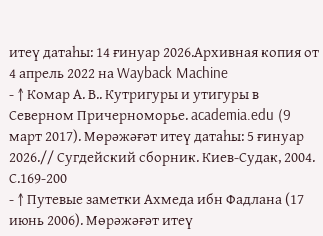итеү датаһы: 14 ғинуар 2026.Архивная копия от 4 апрель 2022 на Wayback Machine
- ↑ Комар А. В.. Кутригуры и утигуры в Северном Причерноморье. academia.edu (9 март 2017). Мөрәжәғәт итеү датаһы: 5 ғинуар 2026.// Сугдейский сборник. Киев-Судак, 2004. С.169-200
- ↑ Путевые заметки Ахмеда ибн Фадлана (17 июнь 2006). Мөрәжәғәт итеү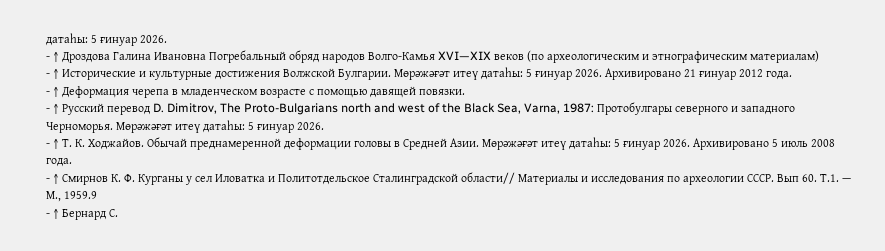датаһы: 5 ғинуар 2026.
- ↑ Дроздова Галина Ивановна Погребальный обряд народов Волго-Камья XVI—XIX веков (по археологическим и этнографическим материалам)
- ↑ Исторические и культурные достижения Волжской Булгарии. Мөрәжәғәт итеү датаһы: 5 ғинуар 2026. Архивировано 21 ғинуар 2012 года.
- ↑ Деформация черепа в младенческом возрасте с помощью давящей повязки.
- ↑ Русский перевод D. Dimitrov, The Proto-Bulgarians north and west of the Black Sea, Varna, 1987: Протобулгары северного и западного Черноморья. Мөрәжәғәт итеү датаһы: 5 ғинуар 2026.
- ↑ Т. К. Ходжайов. Обычай преднамеренной деформации головы в Средней Азии. Мөрәжәғәт итеү датаһы: 5 ғинуар 2026. Архивировано 5 июль 2008 года.
- ↑ Смирнов К. Ф. Курганы у сел Иловатка и Политотдельское Сталинградской области// Материалы и исследования по археологии СССР. Вып 60. Т.1. — М., 1959.9
- ↑ Бернард С.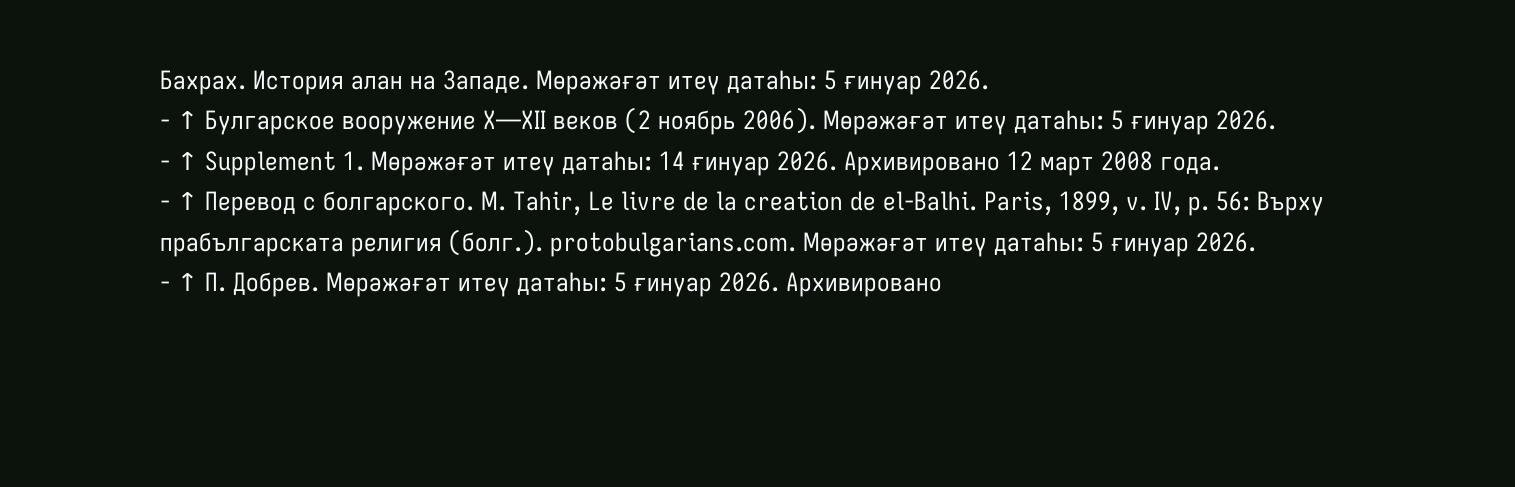Бахрах. История алан на Западе. Мөрәжәғәт итеү датаһы: 5 ғинуар 2026.
- ↑ Булгарское вооружение X—XII веков (2 ноябрь 2006). Мөрәжәғәт итеү датаһы: 5 ғинуар 2026.
- ↑ Supplement 1. Мөрәжәғәт итеү датаһы: 14 ғинуар 2026. Архивировано 12 март 2008 года.
- ↑ Перевод с болгарского. M. Tahir, Le livre de la creation de el-Balhi. Paris, 1899, v. IV, p. 56: Върху прабългарската религия (болг.). protobulgarians.com. Мөрәжәғәт итеү датаһы: 5 ғинуар 2026.
- ↑ П. Добрев. Мөрәжәғәт итеү датаһы: 5 ғинуар 2026. Архивировано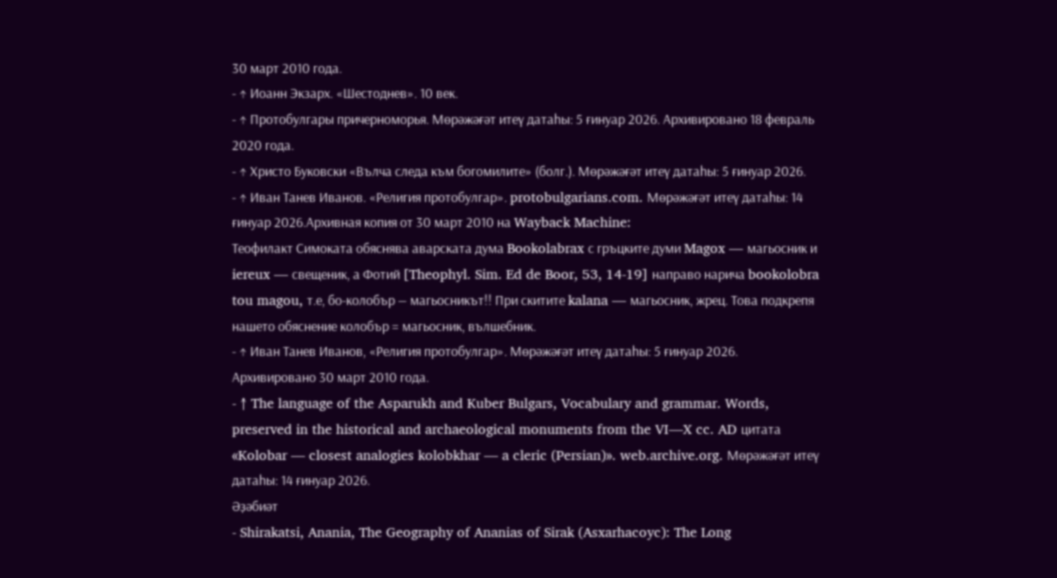30 март 2010 года.
- ↑ Иоанн Экзарх. «Шестоднев». 10 век.
- ↑ Протобулгары причерноморья. Мөрәжәғәт итеү датаһы: 5 ғинуар 2026. Архивировано 18 февраль 2020 года.
- ↑ Христо Буковски «Вълча следа към богомилите» (болг.). Мөрәжәғәт итеү датаһы: 5 ғинуар 2026.
- ↑ Иван Танев Иванов. «Религия протобулгар». protobulgarians.com. Мөрәжәғәт итеү датаһы: 14 ғинуар 2026.Архивная копия от 30 март 2010 на Wayback Machine:
Теофилакт Симоката обяснява аварската дума Bookolabrax с гръцките думи Magox — магьосник и iereux — свещеник, а Фотий [Theophyl. Sim. Ed de Boor, 53, 14-19] направо нарича bookolobra tou magou, т.е, бо-колобър — магьосникът!! При скитите kalana — магьосник, жрец. Това подкрепя нашето обяснение колобър = магьосник, вълшебник.
- ↑ Иван Танев Иванов, «Религия протобулгар». Мөрәжәғәт итеү датаһы: 5 ғинуар 2026. Архивировано 30 март 2010 года.
- ↑ The language of the Asparukh and Kuber Bulgars, Vocabulary and grammar. Words, preserved in the historical and archaeological monuments from the VI—X cc. AD цитата «Kolobar — closest analogies kolobkhar — a cleric (Persian)». web.archive.org. Мөрәжәғәт итеү датаһы: 14 ғинуар 2026.
Әҙәбиәт
- Shirakatsi, Anania, The Geography of Ananias of Sirak (Asxarhacoyc): The Long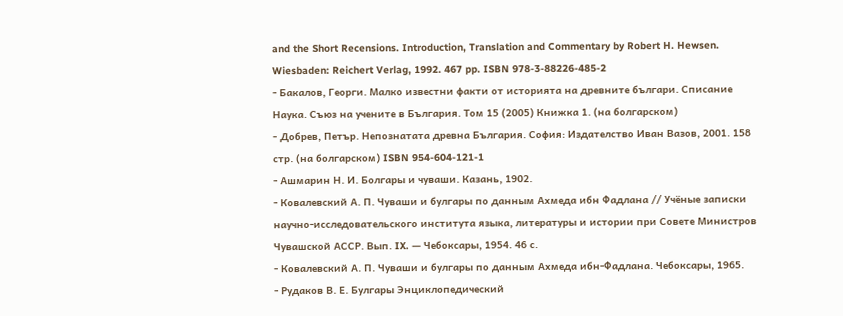and the Short Recensions. Introduction, Translation and Commentary by Robert H. Hewsen. Wiesbaden: Reichert Verlag, 1992. 467 pp. ISBN 978-3-88226-485-2
- Бакалов, Георги. Малко известни факти от историята на древните българи. Списание Наука. Съюз на учените в България. Том 15 (2005) Книжка 1. (на болгарском)
- Добрев, Петър. Непознатата древна България. София: Издателство Иван Вазов, 2001. 158 стр. (на болгарском) ISBN 954-604-121-1
- Ашмарин Н. И. Болгары и чуваши. Казань, 1902.
- Ковалевский А. П. Чуваши и булгары по данным Ахмеда ибн Фадлана // Учёные записки научно-исследовательского института языка, литературы и истории при Совете Министров Чувашской АССР. Вып. IX. — Чебоксары, 1954. 46 с.
- Ковалевский А. П. Чуваши и булгары по данным Ахмеда ибн-Фадлана. Чебоксары, 1965.
- Рудаков В. Е. Булгары Энциклопедический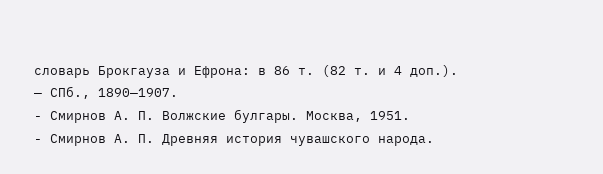словарь Брокгауза и Ефрона: в 86 т. (82 т. и 4 доп.). — СПб., 1890—1907.
- Смирнов А. П. Волжские булгары. Москва, 1951.
- Смирнов А. П. Древняя история чувашского народа.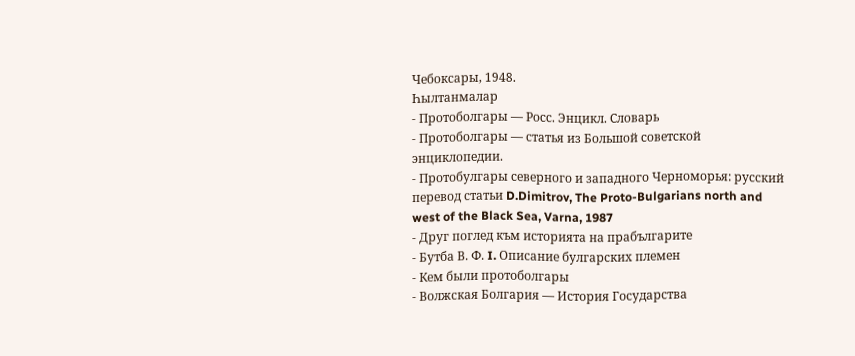Чебоксары, 1948.
Һылтанмалар
- Протоболгары — Росс. Энцикл. Словарь
- Протоболгары — статья из Большой советской энциклопедии.
- Протобулгары северного и западного Черноморья: русский перевод статьи D.Dimitrov, The Proto-Bulgarians north and west of the Black Sea, Varna, 1987
- Друг поглед към историята на прабългарите
- Бутба В. Ф. I. Описание булгарских племен
- Кем были протоболгары
- Волжская Болгария — История Государства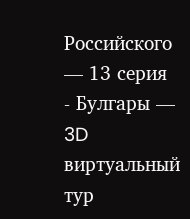Российского — 13 серия
- Булгары — 3D виртуальный тур